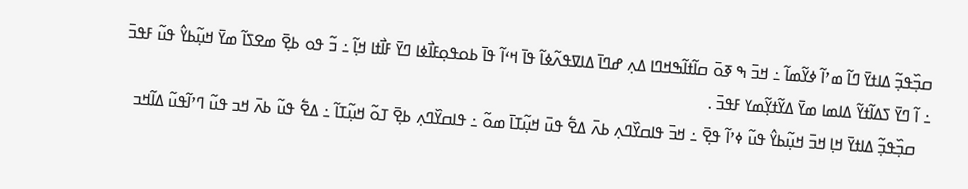ߛߏ߲߰ߟߏ߲߬ ߡߊߙߌ߫ ߣߊ߬ ߘߴߊ߬ ߦߌ߬ߘߊ߬ ߸ ߞߏ߫ ߒ ߧߋ߫ ߛߊ߬ߙߊ߬ߒߞߣߊ ߡߍ߲ ߝߣߊ߫ ߡߊߜߟߍ߬ߦߊ߬ ߟߊ߫ ߞߵߊ߬ ߟߊ߫ ߕߋߟߋ߲ߓߊ߯ߦߊ ߣߌ߫ ߓߊ߯ߙߊ ߞߊ߲߬ ߸ ߏ߬ ߟߋ ߕߐ߲߫ ߘߐߖߊ߬ ߘߌ߫ ߞߎ߲߬ߕߌ߮ ߟߎ߬ ߓߟߏ߫ ߸ ߊ߬ ߣߌ߫ ߖߡߊ߬ߙߌ߬ ߡߊߘߊ ߘߌ߫ ߡߌ߬ߙߌ߲߬ߘߌ ߓߟߏ߫ .
   ߛߏ߲߰ߟߏ߲߬ ߡߊߙߌ߫ ߞߊ߲ ߞߏ߫ ߞߎ߲߬ߕߌ߮ ߟߎ߬ ߦߴߊ߬ ߟߐ߲߫ ߸ ߞߏ߫ ߟߊߛߌ߰ߣߍ߲ ߕߍ߫ ߡߐ߱ ߟߎ߫ ߞߎ߲߬ߠߊ߫ ߘߋ߬ ߸ ߟߊߛߌ߰ߣߍ߲ ߕߐ߲߫ ߠߋ߬ ߞߎ߲߬ߠߊ߬ ߸ ߡߐ߱ ߟߎ߬ ߕߍ߫ ߞߏ ߟߎ߬ ߣߴߊ߬ߟߎ߬ ߡߊ߬ߞߏ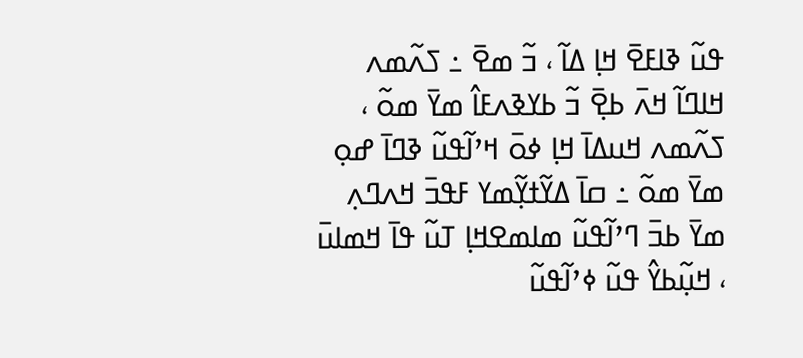ߟߎ߬ ߢߊߓߐ߫ ߞߊ߲ ߡߊ߬ ، ߏ߬ ߘߐ߫ ߸ ߖߍ߬ߘߍ ߞߊߣߊ߬ ߞߍ߫ ߕߐ߲߫ ߏ߬ ߕߌߢߍߓߊ߮ ߘߌ߫ ߘߋ߬ ، ߖߍ߬ߘߍ ߞߎߡߊ߫ ߞߊ߲ ߦߋ߫ ߞߴߊ߬ߟߎ߬ ߢߣߊ߫ ߝߋ߲ ߘߌ߫ ߘߋ߬ ߸ ߛߊ߫ ߡߌ߬ߙߌ߲߬ߘߌ ߓߟߏ߫ ߞߍߣߍ߲ ߘߌ߫ ߕߏ߫ ߣߴߊ߬ߟߎ߬ ߘߊߘߐߞߊ߲ ߠߎ߬ ߟߊ߫ ߞߘߊߎ߫ ، ߞߎ߲߬ߕߌ߮ ߟߎ߬ ߦߴߊ߬ߟߎ߬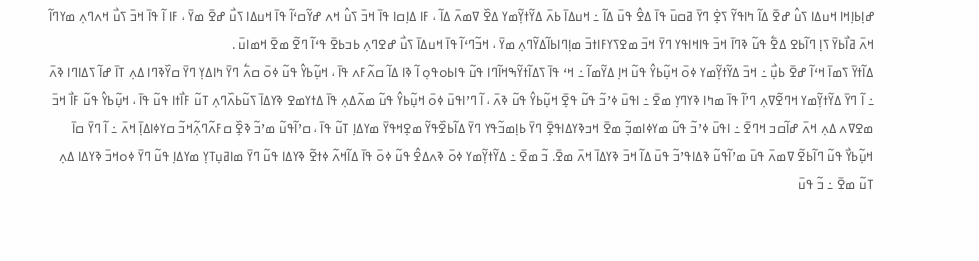ߝߊ߲ߕߊ߲ߞߊ ߞߎߡߊ ߖߎ߮ ߝߐ߫ ߡߊ߬ ߤߊߟߌ߬ ߖߐ߲߭ ߣߌ߫ ߥߛߎ߫ ߟߊ߫ ߡߐ߮ ߟߎ߫ ߡߊ߬ ߸ ߞߎߡߊ߫ ߕߍ߫ ߡߌ߬ߙߌ߲߬ߘߌ ߡߐ߰ ߜߘߍ߫ ߡߊ߬ ، ߓߊ ߡߊ߲ߛߊ ߟߊ߫ ߞߏ߫ ߖߎ߮ ߞߍ ߝߌ߬ߛߵߊ߬ ߟߊ߫ ߞߎߡߊ ߖߎ߯ ߝߐ߫ ߘߌ߫ ، ߓߊ ߊ߬ ߟߊ߫ ߞߏ߫ ߖߎ߯ ߞߍߣߍ߲ ߘߌߣߊ߬ ߞߍ߫ ߥߊ߯ߕߌ߫ ߖߊ߲ ߣߊ߬ߕߐ ߡߐ߱ ߟߎ߬ ߢߣߊ߫ ߞߏ߫ ߟߊߞߊߟߌ ߣߌ߫ ߞߏ߫ ߘߐߖߌߓߊߙߏ߫ ߘߊ߲ߣߊߕߊ߬ߡߌ߬ߣߍ߲ ߘߌ߫ ، ߞߏ߬ߣߵߊ߬ ߟߊ߫ ߞߎߡߊ߫ ߖߎ߯ ߝߐߣߍ߲ ߕߏߕߐ߫ ߟߵߊ߬ ߣߐ߬ ߘߐ߫ ߞߘߊߎ߫ .
ߡߊ߬ߙߌ߫ ߖߘߊ߫ ߞߵߊ߬ ߝߐ߫ ߕߎ߲߯ ߸ ߞߏ߫ ߡߌ߬ߙߌ߲߬ߘߌ ߦߋ߫ ߞߎ߲߬ߕߌ߮ ߟߎ߬ ߞߊ߲ ߡߌ߬ߘߊ߬ ߸ ߞߵ ߟߊ߫ ߖߡߊ߬ߙߌ߬ߒߞߊ߬ߣߊ ߟߎ߬ ߟߊߕߋߟߋ߲ ߊ߬ ߢߊ ߡߊ߬ ߛߍ߬ߓߍ ߟߊ߫ ، ߞߎ߲߬ߕߌ߮ ߟߎ߬ ߦߋ߫ ߛߍ߱ ߣߌ߫ ߤߊߡߌ߲ ߣߌ߫ ߛߌ߰ߢߣߊ ߡߍ߲ ߠߊ߫ ߝߊ߬ ߖߡߊߣߊ ߢߍ߫ ߸ ߊ߬ ߣߌ߫ ߡߌ߬ߙߌ߲߬ߘߌ ߞߣߐ߬ߜߍ߲ ߣߴߊ߬ ߟߊ߫ ߘߤߊ ߢߌߣߌ߲ ߘߐ߫ ߸ ߊߟߎ߫ ߦߴߏ߬ ߟߎ߬ ߟߐ߲߫ ߞߎ߲߬ߕߌ߮ ߟߎ߬ ߢߍ߫ ، ߊ߬ ߣߴߊߟߎ߫ ߦߋ߫ ߞߎ߲߬ߕߌ߮ ߟߎ߬ ߘߍ߬ߡߍ߲ ߟߊ߫ ߡߙߌߘߐ ߢߌߡߊ߫ ߖߎ߬ߕߍ߰ߣߍ߲ ߠߎ߬ ߓߊ߯ߙߊ ߟߎ߬ ߟߊ߫ ، ߞߎ߲߬ߕߌ߮ ߟߎ߬ ߓߊ߯ ߞߏ߫ ߘߐߜߍ ߡߍ߲ ߞߍ߫ ߝߊ߬ߛߏ ߞߣߐ߫ ߸ ߊߟߎ߫ ߦߴߏ߬ ߟߎ߬ ߘߌߦߊߘߏ߲߬ ߘߐ߫ ߞߏߢߌߡߊߟߐ߲߫ ߣߌ߫ ߕߊ߲ߘߏ߬ߟߌ ߣߌ߫ ߡߊ߬ߕߐ߰ߟߌ߬ ߘߐ߲ߞߟߌ߫ ߘߌߡߊ߲ ߠߎ߬ ߟߊ߫ ، ߛߴߊ߬ߟߎ߬ ߘߴߏ߬ ߢߐ߲߰ ߛߓߍ߬ߣߍ߲߬ߞߏ߬ ߛߌߦߊߡߊ߲߫ ߞߍ߫ ߸ ߊ߬ ߣߌ߫ ߛߊ߫ ߞߎ߲߬ߕߌ߯ ߟߎ߬ ߣߊ߬ߕߐ߬ ߜߘߍ߫ ߟߎ߫ ߘߴߊ߬ߟߎ߬ ߢߡߊߟߴߏ߬ ߟߎ߫ ߡߊ߬ ߞߏ߫ ߢߌߡߊ߫ ߞߍ߫ ߘߐ߫. ߏ߬ ߘߐ߫ ߸ ߡߌ߬ߙߌ߲߬ߘߌ ߦߋ߫ ߢߍߡߐ߮ ߟߎ߬ ߦߋ߫ ߟߊ߫ ߡߊ߬ߞߍ߬ ߦߙߐ߬ ߢߌߡߊ ߟߎ߬ ߣߌ߫ ߘߊߥߎ߲ߠߌ߲ ߘߌߡߊ߲ ߟߎ߬ ߣߌ߫ ߦߋߞߏ߫ ߢߌߡߊ ߡߍ߲ ߠߎ߬ ߘߐ߫ ߸ ߏ߬ ߟߎ߫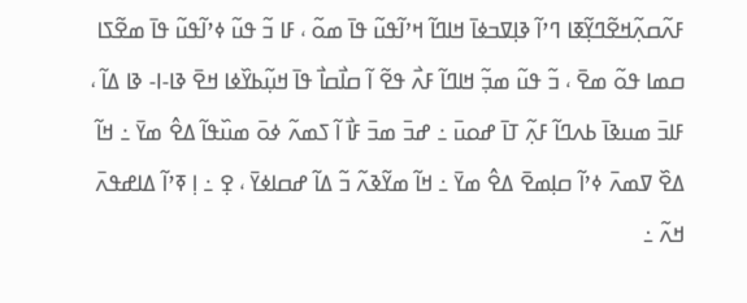ߓߍ߬ߛߍ߲߬ߞߐ߬ߣߌ߲߬ߧߊ ߣߴߊ߬ ߢߊ߲ߜߏߦߊ߫ ߞߊߣߊ߬ ߞߴߊ߬ߟߎ߬ ߟߊ߫ ߘߋ߬ ، ߓߊ ߏ߬ ߟߎ߬ ߦߴߊ߬ߟߎ߬ ߟߊ߫ ߘߐ߬ߖߊ ߛߘߊ ߟߋ߬ ߘߐ߫ ، ߏ߬ ߟߎ߬ ߘߏ߲߬ ߞߊߣߊ߬ ߓߍ߯ ߟߐ߬ ߊ߬ ߛߊ߯ߛߊ߯ ߟߊ߫ ߞߎ߲߬ߕߌ߰ߦߊ ߞߐ߫ ߢߊ-ߊ- ߢߊ ߡߊ߬ ، ߓߊߏ߫ ߘߎߢߊ߫ ߕߍߣߊ߬ ߓߍ߲߬ ߠߊ߫ ߝߋߎ߫ ߸ ߝߏ߫ ߘߏ߫ ߓߊ߯ ߊ߬ ߖߘߍ߬ ߦߋ߫ ߘߎ߰ߟߊ߬ ߡߐ߮ ߘߌ߫ ߸ ߞߊ߬ ߡߐ߰ ߜߘߍ߫ ߦߴߊ߬ ߛߊ߲ߘߐ߫ ߡߐ߮ ߘߌ߫ ߸ ߞߊ߬ ߘߌ߬ߢߍ߬ ߏ߬ ߡߊ߬ ߝߛߊߦߌ߫ ، ߐ߲ ߸ ߊ߲ ߧߴߊ߬ ߡߊߝߟߍ߫ ߞߍ߬ ߸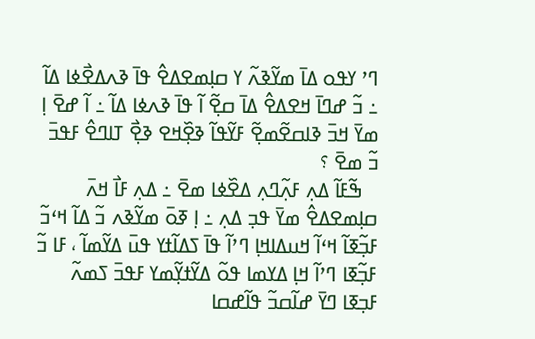ߣߴ ߌߟߋ ߡߊ߫ ߘߌ߬ߢߍ߬ ߌ ߛߊ߲ߘߐߡߐ߮ ߟߊ߫ ߢߍߡߐ߯ߦߊ ߡߊ߬ ߸ ߏ߬ ߝߣߊ߫ ߞߐߡߐ߮ ߡߊ߫ ߛߐ߲߬ ߊ߬ ߟߊ߫ ߢߍߦߊ ߡߊ߬ ߸ ߊ߬ ߝߐ߫ ߊ߲ ߘߌ߫ ߞߏ߫ ߢߊߛߐ߬ߘߐ߲߬ ߓߌ߬ߟߊ߬ ߢߐ߲߰ߞߐ ߢߐ߲߯ ߠߊߣߐ߮ ߓߟߏ߫ ߏ߬ ߘߐ߫ ؟
   ߒ߬ߓߊ߬ ߡߍ߲ ߓߍ߲߬ߣߍ߲ ߡߐ߰ߦߊ ߘߐ߫ ߸ ߡߍ߲ ߓߊ߯ ߞߍ߫ ߛߊ߲ߘߐߡߐ߮ ߘߌ߫ ߟߏ߲ ߡߍ߲ ߸ ߊ߲ ߧߋ߫ ߘߌ߬ߢߍ ߏ߬ ߡߊ߬ ߞߵߏ߬ ߓߏ߲߬ߧߊ߬ ߞߵߊ߬ ߞߎߡߊߞߊ߲ ߣߴߊ߬ ߟߊ߫ ߖߡߊ߬ߙߌ ߟߎ߫ ߡߌ߬ߘߊ߬ ، ߓߊ ߏ߬ ߓߏ߲߬ߧߊ ߣߴߊ߬ ߞߊ߲ ߡߌߘߊ ߟߋ߬ ߡߌ߬ߙߌ߲߬ߘߌ ߓߟߏ߫ ߖߘߍ߬ ߓߏ߲ߧߊ ߣߌ߫ ߝߊ߬ߛߏ߬ ߟߊ߬ߝߛߊ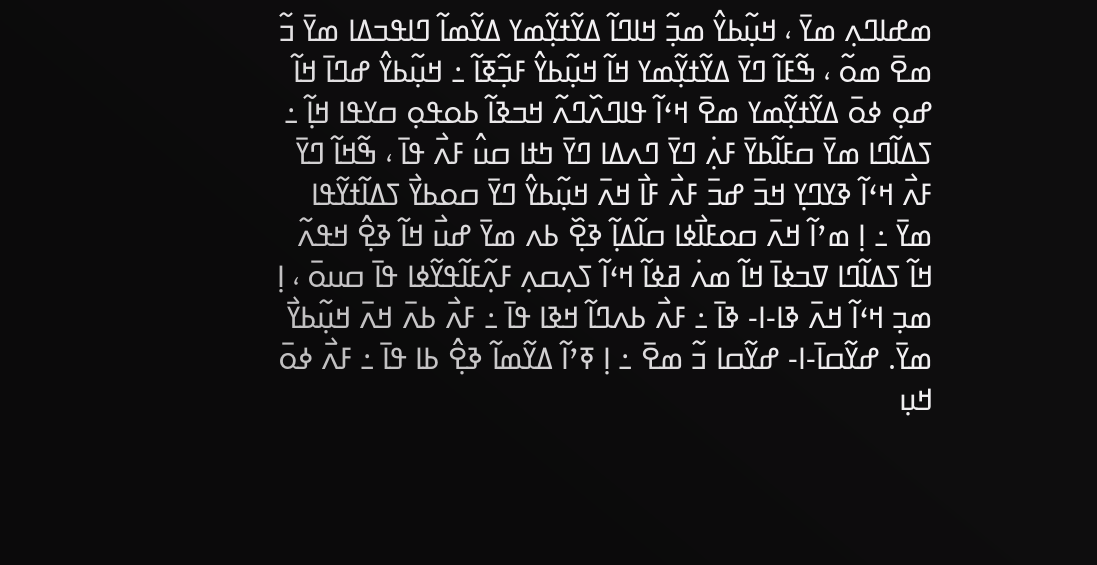ߘߝߊߣߍ߲ ߘߌ߫ ، ߞߎ߲߬ߕߌ߮ ߘߏ߲߬ ߞߊߣߊ߬ ߡߌ߬ߙߌ߲߬ߘߌ ߡߌ߬ߘߊ߬ ߣߊߟߏߡߊ ߘߌ߫ ߏ߬ ߘߐ߫ ߘߋ߬ ، ߒ߬ߓߊ߬ ߣߌ߫ ߡߌ߬ߙߌ߲߬ߘߌ ߞߊ߬ ߞߎ߲߬ߕߌ߮ ߓߏ߲߬ߧߊ߬ ߸ ߞߎ߲߬ߕߌ߮ ߝߣߊ߫ ߞߊ߬ ߝߋ߲ ߦߋ߫ ߡߌ߬ߙߌ߲߬ߘߌ ߘߐ߫ ߞߵߊ߬ ߟߊߣߍ߰ߣߍ߬ ߞߏߢߊ߬ ߕߋߟߋ߲ ߛߌߟߊ ߞߊ߲߬ ߸ ߖߡߊ߬ߣߊ ߘߌ߫ ߛߓߊ߬ߕߌ߫ ߓߍ߲߭ ߣߌ߫ ߣߍߡߊ ߣߌ߫ ߤߙߊ ߛߎ߮ ߓߍ߯ ߟߊ߫ ، ߒ߬ߞߊ߬ ߣߌ߫ ߓߍ߯ ߞߵߊ߬ ߢߌߣߌ߲ ߞߏ߫ ߝߏ߫ ߓߍ߯ ߓߊ߯ ߞߍ߫ ߞߎ߲߬ߕߌ߮ ߣߌ߫ ߛߋߕߌ߯ ߖߡߊ߬ߙߌ߬ߟߊ ߘߌ߫ ߸ ߊ߲ ߘߴߊ߬ ߞߍ߫ ߛߋߓߊ߯ߦߊ ߛߊ߬ߡߊ߲߬ ߢߐ߲߰ ߕߍ ߘߌ߫ ߝߎ߯ ߞߊ߬ ߢߐ߲߮ ߞߟߍ߬ ߞߊ߬ ߖߡߊ߬ߣߊ ߜߏߦߊ߫ ߞߊ߬ ߘߍ߭ ߥߦߊ߬ ߞߵߊ߬ ߖߍ߲ߛߍ߲ ߓߍ߲߬ߓߊ߬ߟߌ߬ߦߊ ߟߊ߫ ߛߎߋ߫ ، ߊ߲ ߘߏ߲ ߞߵߊ߬ ߞߍ߫ ߢߊ-ߊ- ߢߊ߫ ߸ ߓߍ߯ ߕߍߣߊ߬ ߞߢߊ ߟߊ߫ ߸ ߓߍ߯ ߕߍ߫ ߞߍ߫ ߞߎ߲߬ߕߌ߯ ߘߌ߫. ߝߌ߬ߛߊ߫-ߊ- ߝߌ߬ߛߊ ߏ߬ ߘߐ߫ ߸ ߊ߲ ߧߴߊ߬ ߡߌ߬ߘߊ߬ ߢߐ߲߮ ߕߊ ߟߊ߫ ߸ ߓߍ߯ ߦߋ߫ ߞߎ߲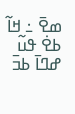ߘߐ߫ ߸ ߞߊ߬ ߕߐ߭ ߟߎ߬ ߝߣߊ߫ ߕߏ߫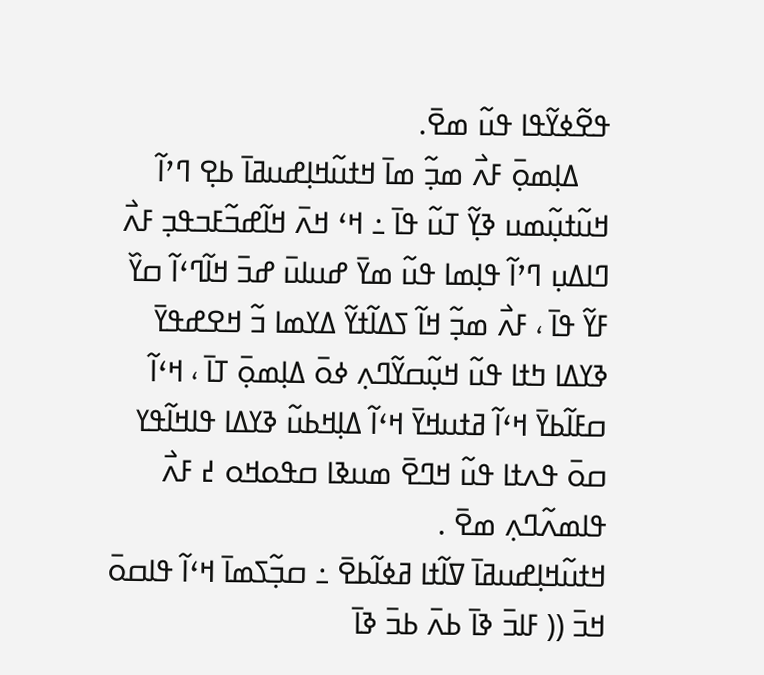ߟߐ߬ߦߌ߬ߟߊ ߟߎ߬ ߘߐ߫.
    ߡߊ߲ߘߋ߲߫ ߓߍ߯ ߘߏ߲߬ ߘߊ߫ ߞߙߎ߬ߞߊ߲ߝߎߥߊ߫ ߕߐ߲ ߣߴߊ߬ ߞߎ߬ߙߎ߲߬ߘߎ ߢߌ߲߬ ߠߎ߬ ߟߊ߫ ߸ ߞߵ ߞߍ߫ ߞߊ߬ߝߏ߬ߓߏߟߏ߲ ߓߍ߯  ߣߊߡߎ߲ ߣߴߊ߬ ߟߊ߲ߘߊ ߟߎ߬ ߘߌ߫ ߝߎߊߎ߫ ߝߏ߫ ߞߊ߬ߣߵߊ߬ ߛߌ߰ ߓߌ߬ ߟߊ߫ ، ߓߍ߯ ߘߏ߲߬ ߞߊ߬ ߖߡߊ߬ߙߌ߬ ߡߌߘߊ ߏ߬ ߞߐߝߟߌ߫ ߢߌߡߊ ߤߙߊ ߟߎ߬ ߞߎ߲߬ߛߌ߬ߣߍ߲ ߦߋ߫ ߡߊ߲ߘߋ߲߫ ߠߊ߫ ، ߞߵߊ߬ ߛߓߊ߬ߕߌ߫ ߞߵߊ߬ ߥߙߎߞߌ߫ ߞߵߊ߬ ߡߊ߲ߞߕߎ߬ ߢߌߡߊ ߟߊߞߊ߬ߟߌ ߛߋ߫ ߟߍߙߊ ߟߎ߬ ߞߣߐ߫ ߘߎߢߊ ߛߟߋߞߋ ߄ ߓߍ߯ ߟߊߘߍ߬ߣߍ߲ ߘߐ߫ .
ߞߙߎ߬ߞߊ߲ߝߎߥߊ߫ ߜߊ߬ߙߊ ߥߦߊ߬ߕߐ߫ ߸ ߛߏ߲߬ߖߘߊ߫ ߞߵߊ߬ ߟߊߛߋ߫ ߞߏ߫ (( ߓߊߏ߫ ߢߊ߫ ߕߍ߫ ߕߏ߫ ߢߊ߫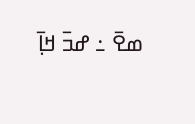ߘߐ߫ ߸ ߝߏ߫ ߞߊ߲߫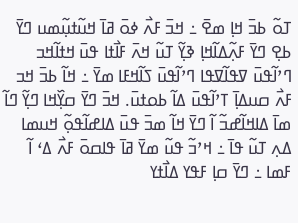ߠߋ߬ ߕߏ߫ ߞߊ߲ ߘߐ߫ ߸ ߞߏ߫ ߓߍ߯ ߦߋ߫ ߥߊ߫ ߞߎ߬ߙߎ߲߬ߘߎ ߣߌ߫ ߕߐ߲ ߣߌ߫ ߓߍ߲߬ߡߊ߬ߞߊ߲ ߢߌ߲߬ ߠߎ߬ ߞߍ߫ ߓߊ߯ߙߊ ߟߎ߫ ߞߙߊ߬ߞߏ ߣߴߊ߬ߟߎ߫ ߜߟߊ߬ߜߟߊ ߣߴߊ߬ߟߎ߫ ߖߊ߬ߞߓߊ ߘߌ߫ ߸ ߞߊ߬ ߕߏ߫ ߞߏ ߓߍ߯ ߛߎߡߊ߲߫ ߠߴߊ߬ߟߎ߫ ߡߊ߬ ߕߋߙߎ߫. ߞߏ߫ ߣߌ߫ ߛߌ߲߰ߞߊ ߣߌ߲߬ ߣߊ߬ ߘߊ߫ ߡߊߞߊ߬ߝߏ߬ ߊ߬ ߣߌ߫ ߞߊ߬ ߘߏ߫ ߟߎ߫ ߡߊߝߊ߬ߟߋ߲߬ ߞߎߘߊ ߡߍ߲ ߠߎ߬ ߟߊ߫ ߸ ߞߴߏ߬ ߟߎ߬ ߘߌ߫ ߥߊ߫ ߟߊߛߋ߫ ߓߍ߯ ߡߵ ߊ߬ ߓߘߊ ߸ ߣߌ߫ ߛߊ߲ ߓߟߌ ߡߊ߯ߙߌ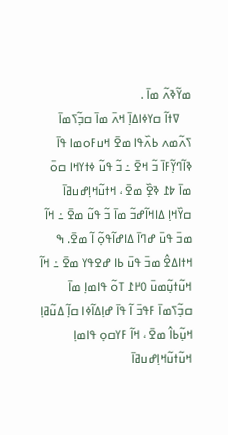ߘߌ߬ߢߍ߬ ߘߊ߫ .
    ߜߙߊ߬ ߛߌߦߊߡߊ߲߫ ߞߍ߫ ߘߊ߫ ߛߏ߲߬ߖߘߊ߫ ߖߍ߬ߘߍ ߕߍ߰ߟߊ ߘߐ߫ ߞߎߓߋߘߊ ߟߊ߫ ߢߊ߬ߣߌ߲߬ߓߊ߫ ߏ߬ ߞߐ߫ ߸ ߏ߬ ߟߎ߬ ߦߙߌߞߊ ߛߋ߫ ߘߊ߫ ߈߁ ߢߐ߲߰ ߘߐ߫ ، ߞߙߎ߬ߞߊ߲ߝߎߥߊ߫ ߛߌ߰ߞߊ߲ ߡߊߞߊ߬ߝߏ߬ ߘߊ߫ ߏ߬ ߟߎ߬ ߘߐ߫ ߸ ߞߊ߬ ߘߏ߫ ߟߎ߫ ߝߣߊ߫ ߡߊߝߊ߬ߟߋ߲߬ ߊ߬ ߘߐ߫. ߒ ߞߙߊߡߐ߮ ߘߏ߫ ߟߎ߫ ߕߊ ߝߐߟߌ ߘߐ߫ ߸ ߞߊ߬ ߞߎ߬ߙߎ߲߬ߘߎ߫ ߀߂߁ ߠߋ߬ ߟߊߘߊ߲ ߘߊ߫ ߛߏ߲߬ߖߘߊ߫ ߓߟߏ߫ ߊ߬ ߟߊ߫ ߝߊ߲ߡߊ߬ߦߊ ߛߊ߲߬ ߡߎ߬ߥߊ߲ ߞߎ߲߬ߕߊ߮ ߘߐ߫ ، ߞߊ߬ ߓߌߛߋ߲ ߟߊߘߊ߲ ߞߎ߬ߙߎ߬ߞߊ߲ߝߎߥߊ߫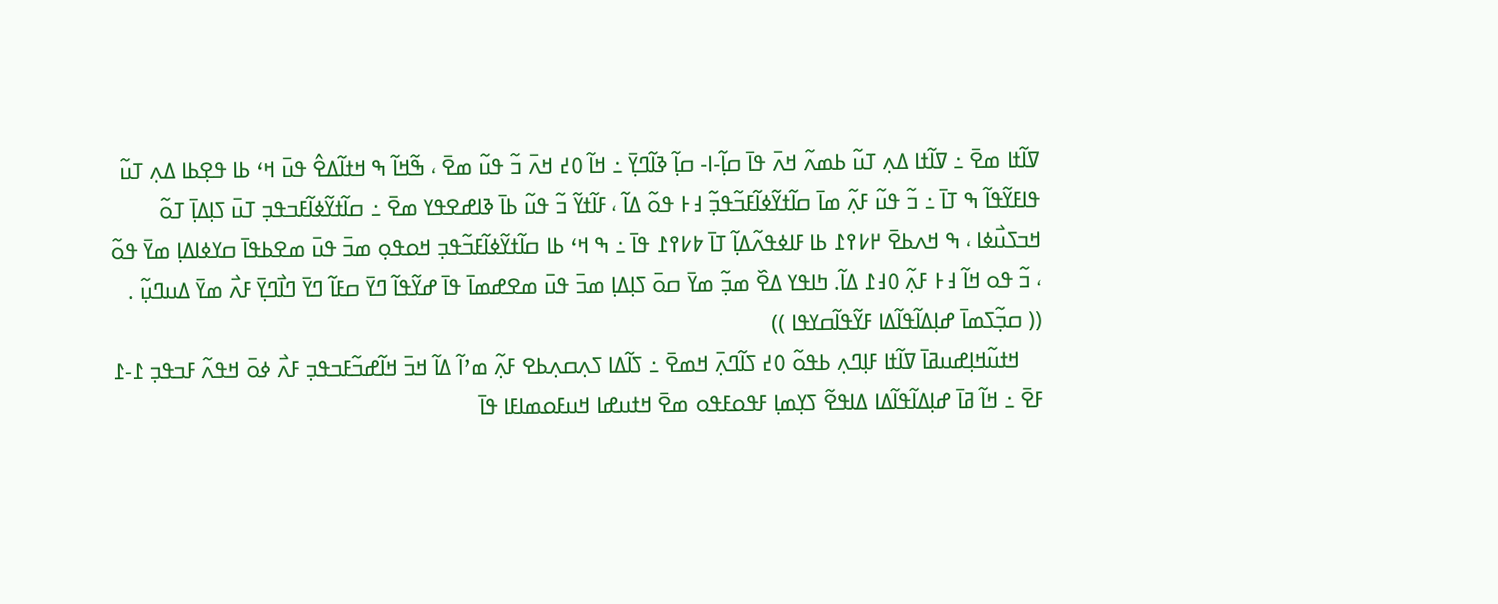ߜߊ߬ߙߊ ߘߐ߫ ߸ ߜߊ߬ߙߊ ߡߍ߲ ߠߎ߬ ߕߘߍ߬ ߞߍ߫ ߟߊ߫ ߛߊ߲߬-ߊ- ߛߊ߲߬ ߢߊ߬ߣߌ߲߫ ߸ ߞߊ߬ ߀߄ ߞߍ߫ ߏ߬ ߟߎ߬ ߘߐ߫ ، ߒ߬ߞߊ߬ ߒ ߞߙߊ߬ߡߐ߮ ߟߎ߫ ߞߵ ߕߊ ߟߐ߲ߕߊ ߡߍ߲ ߠߎ߬ ߟߊߓߌ߬ߟߊ߬ ߒ ߠߊ߫ ߸ ߏ߬ ߟߎ߬ ߓߍ߲߬ ߘߊ߫ ߛߊ߬ߙߌ߬ߦߊ߬ߓߏ߬ߟߏ߲߬ ߃߅ ߟߋ߬ ߡߊ߬ ، ߓߊ߬ߙߌ߬ ߏ߬ ߟߎ߬ ߕߊ߫ ߢߊߝߐߟߌ ߘߐ߫ ߸ ߛߊ߬ߙߌ߬ߦߊ߬ߓߏߟߏ߲ ߠߎ߫ ߖߊ߲ߡߊ߲߫ ߠߋ߬ ߞߏߖߎ߯ߦߊ ، ߒ ߞߍߕߐ߫ ߂߇߉߁ ߕߊ ߓߊߦߟߍ߬ߡߊ߲߬ ߠߊ߫ ߈߇߉߁ ߟߊ߫ ߸ ߒ ߞߵ ߕߊ ߛߊ߬ߙߌ߬ߦߊ߬ߓߏ߬ߟߏ߲ ߞߋߟߋ߲ ߘߏ߫ ߟߎ߫ ߘߐߕߟߊ߫ ߛߌߦߊߡߊ߲ ߘߌ߫ ߟߋ߬ ، ߏ߬ ߟߋ ߞߊ߬ ߃߅ ߓߍ߲߬ ߀߃߁ ߡߊ߬. ߤߊߟߌ ߡߐ߰ ߘߏ߲߬ ߘߌ߫ ߛߋ߫ ߖߊ߲ߡߊ߲ ߘߏ߫ ߟߎ߫ ߘߐߝߘߊ߫ ߟߊ߫ ߝߌ߬ߟߊ߬ ߣߌ߫ ߛߓߊ߬ ߣߌ߫ ߣߊ߯ߣߌ߲߫ ߓߍ߯ ߘߌ߫ ߡߎߣߎ߲߬ .
(( ߛߏ߲߬ߖߘߊ߫ ߝߊ߲ߡߊ߬ߟߊ߬ߡߊ ߓߌ߬ߟߊ߬ߛߌߟߊ ))
    ߞߙߎ߬ߞߊ߲ߝߎߥߊ߫ ߜߊ߬ߙߊ ߓߊ߲ߣߍ߲ ߕߟߋ߬ ߀߄ ߖߊ߬ߣߍ߲߫ ߞߘߐ߫ ߸ ߖߊ߬ߡߊ ߖߍ߲ߛߍ߲ߕߐ ߓߍ߲߬ ߘߴߊ߬ ߡߊ߬ ߞߏ߫ ߞߊ߬ߝߏ߬ߓߏߟߏ߲ ߓߍ߯ ߦߋ߫ ߞߟߍ߬ ߓߏߟߏ߲ ߁-߁ ߓߐ߫ ߸ ߞߊ߬ ߥߊ߫ ߝߊ߲ߡߊ߬ߟߊ߬ߡߊ ߡߊߟߐ߬ ߖߌ߲ߘߊ߲ ߓߟߋߓߟߋ ߘߐ߫ ߞߙߎߝߊ ߞߎߓߋߘߊߓߊ ߟߊ߫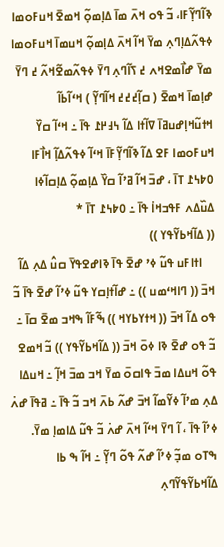ߢߊ߬ߣߌ߲߬ߓߊ، ߏ߬ ߟߋ ߞߍ߫ ߘߊ߫ ߡߊ߲ߘߋ߲߬ ߞߘߐ߫ ߞߎߓߋߘߊ ߦߟߍ߬ߡߊ߲ߣߍ߲ ߘߌ߫ ߞߊ߬ ߞߍ߫ ߡߊ߲ߘߋ߲߬ ߞߎߘߊ߫ ߞߎߓߋߘߊ ߘߌ߫ ߝߊ߯ߘߐߞߍ ߄ ߖߊ߬ߣߍ߲ ߣߌ߫ ߦߟߍ߬ߘߐ߬ߞߍ߬ ߄ ߣߌ߫ ߝߊ߲ߘߊ߫ ߞߘߐ߫ ( ߛߊ߲߬߄߄߄ ߞߊ߬ߣߌ߲߬ ) ߞߵߊ߬ߕߊ߬ ߞߙߎ߬ߞߊ߲ߝߎߥߊ߫ ߜߊ߬ߙߊ ߡߊ߬ ߆߃߂߁ ߟߊ߫ ߸ ߞߵߊ߬ ߛߌ߰ ߞߎߓߋߘߊ ߓߐ ߡߊ߬ ߢߊ߬ߣߌ߲߬ߓߊ߫ ߞߵߊ߬ ߦߟߍ߬ߡߊ߲߬ ߞߊ߯ߓߊ ߀߈߆߁ ߠߊ߫ ، ߝߏ߫ ߞߊ߬ ߥߴߊ߬ ߛߌ߰ ߡߊ߲ߘߋ߲߬ ߡߊ߲ߛߊ߬ߦߊ ߡߎ߰ߡߍ ߓߟߏߞߊ߭ ߟߊ߫ ߸ ߀߈߆߁ ߠߊ߫ *
(( ߡߊ߬ߞߕߌ߬ߟߌ ))
    ߊߙߊߓߎ ߟߎ߬ ߦߴ ߝߐ߫ ߟߊ߫ ߢߊߝߐߟߌ߫ ߛߎ߮ ߡߍ߲ ߡߊ߬ ߞߏ߫ (( ߣߊߞߵߘߎ )) ߸ ߝߊ߬ߙߊ߲ߛߌ ߟߎ߬ ߦߴߊ߬ ߝߐ߫ ߟߊ߫ ߏ߬ ߟߋ ߡߊ߬ ߞߏ߫ (( ߞߙߌߕߌߞ )) ߒ߬ߓߊ߬ ߒߞߏ ߘߐ߫ ߛߊ߫ ߸ ߏ߬ ߟߋ ߝߐ߫ ߢߊ ߦߋ߫ ߞߏ߫ (( ߡߊ߬ߞߕߌ߬ߟߌ )) ߏ߬ ߞߘߐ ߟߋ߬ ߞߎߡߊ ߘߏ߫ ߟߊߛߋ߫ ߘߌ߫ ߞߏ ߘߏ߫ ߞߊ߲߬ ߸ ߞߎߡߊ ߡߍ߲ ߘߴߊ߬ ߦߌ߬ߘߊ߬ ߞߏ߫ ߝߍ߬ ߕߍ߫ ߞߏ ߏ߬ ߟߊ߫ ߸ ߥߟߊ߫ ߝߍ߭ ߦߴߊ߬ ߟߊ߫ ، ߊ߬ ߣߌ߫ ߞߵߊ߬ ߞߍ߫ ߝߍ߭ ߏ߬ ߟߎ߬ ߡߊߘߊ߲ ߘߌ߫. ߒߠߋ ߘߏ߲߬ ߦߴߊ߬ ߝߍ߬ ߟߋ߬ ߣߌ߲߬ ߸ ߞߊ߬ ߒ ߕߊ ߡߊ߬ߞߕߌ߬ߟߌ߬ߣߍ߲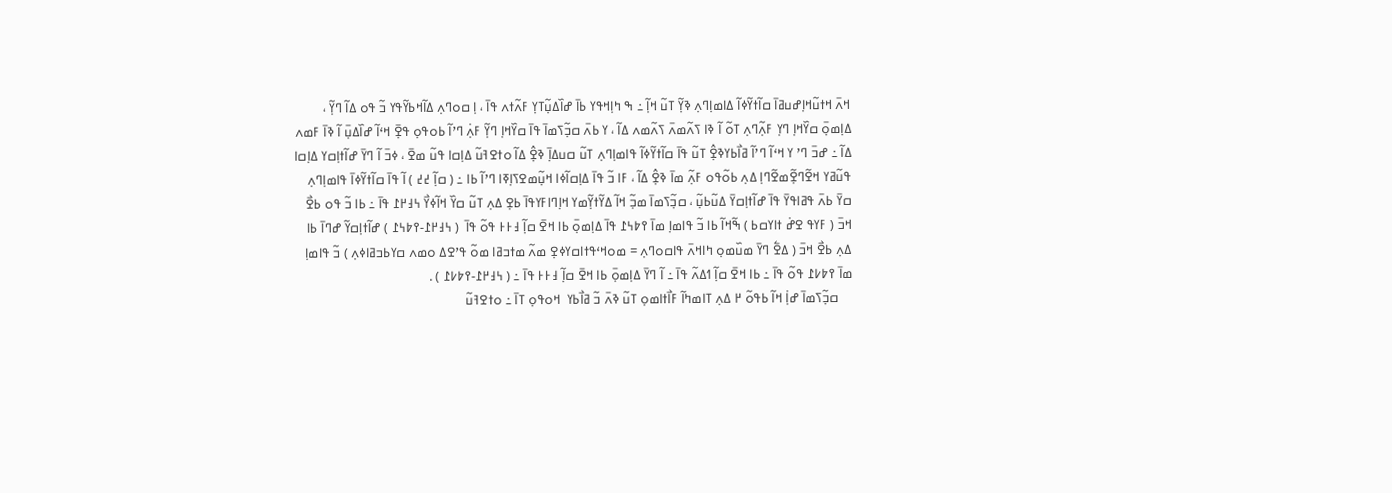ߞߍ߫ ߞߙߎ߬ߞߊ߲ߝߎߥߊ߫ ߛߊ߬ߙߌ߬ߦߊ߬ ߡߊߘߊ߲ߣߍ߲ ߢߌ߲߬ ߠߎ߬ ߞߊ߲߬ ߸ ߒ ߤߊ߲ߞߟߌ ߕߊ߫ ߝߊ߰ߡߎ߲߬ߠߌ߲ ߓߍ߬ߙߍ ߟߊ߫ ، ߊ߲ ߛߋߣߍ߲ ߡߊ߬ߞߕߌ߬ߟߌ ߏ߬ ߟߋ ߡߊ߬ ߣߌ߲߬ ،
ߡߊ߲ߘߋ߲߫ ߛߌ߰ߞߊ߲ ߣߌ߲ ߓߍ߲߬ߣߍ߲ ߠߋ߬ ߊ߬ ߢߊ ߖߍ߬ߘߍ߫ ߖߍ߬ߘߍ ߡߊ߬ ، ߌ ߕߍ߫ ߛߏ߲߬ߖߘߊ߫ ߟߊ߫ ߛߌ߰ߞߊ߲ ߣߌ߲߬ ߓߍ߲߭ ߣߴߊ߬ ߕߋߟߋ߲ ߟߐ߲߫ ߞߵߊ߬ ߝߊ߰ߡߎ߲߫ ߊ߬ ߢߊ߫ ߓߘߍ ߡߊ߬ ߸ ߝߏ߫ ߣߴ ߌ ߞߵߊ߬ ߣߴߊ߬ ߥߊ߯ߕߌߢߐ߲߮ ߠߎ߬ ߟߊ߫ ߛߊ߬ߙߌ߬ߦߊ߬ ߟߊߘߊ߲ߣߍ߲ ߠߎ߬ ߛߎߡߊ߲߫ ߢߐ߲߮ ߡߊ߬ ߋߙߐߔߎ߬ ߡߊ߲ߛߊ ߟߎ߬ ߘߐ߫ ، ߦߏ߫ ߊ߬ ߣߌ߫ ߝߊ߬ߙߊ߲ߛߌ ߡߊ߲ߛߊ ߟߎ߬ߥߌ ߞߐ߬ߣߐ߲߬ߘߐ߬ߣߊ߲ ߡߍ߲ ߕߋ߬ߟߋ ߓߍ߲߬ ߘߊ߫ ߢߐ߲߮ ߡߊ߬ ، ߓߊ ߏ߬ ߟߊ߫ ߡߊ߲ߛߊ߬ߦߊ ߞߎ߲߬ߘߐߖߊ߲ߧߊ ߣߴߊ߬ ߕߊ ߸ ( ߛߊ߲߬ ߄߄ ) ߊ߬ ߟߊ߫ ߛߊ߬ߙߌ߬ߦߊ߫ ߟߊߘߊ߲ߣߍ߲ ߛߌ߫ ߕߍ߫ ߟߥߊߟߌ߫ ߟߊ߫ ߝߊ߬ߙߊ߲ߛߌ߫ ߡߎ߬ߕߎ߲߬ ، ߛߏ߲߬ߖߘߊ߫ ߘߏ߲߬ ߞߊ߬ ߡߌ߬ߙߌ߲߬ߘߌ ߞߊ߲ߣߊߓߌߟߊ߫ ߕߐ߲ ߡߍ߲ ߠߎ߬ ߛߌ߰ ߞߊ߬ߦߌ߯ ߆߃߂߁ ߟߊ߫ ߸ ߕߊ ߏ߬ ߟߋ ߕߐ߯ ߞߏ߫ ( ߓߌߟ ߐߝ߭ ߙߊߌߛߕ ) ߒ߬ߞߊ߬ ߕߊ ߏ߬ ߟߊߘߊ߲ ߘߊ߫ ߉߈߆߁ ߟߊ߫ ߡߊ߲ߘߋ߲߫ ߕߊ ߞߐ߫ ߛߊ߲߬ ߃߅߅ ߟߋ߬ ߟߊ߫  ( ߆߃߂߁-߉߈߆߁ ) ߝߊ߬ߙߊ߲ߛߌ߬ ߝߣߊ߫ ߕߊ ߡߍ߲ ߕߐ߯ ߞߏ߫ ( ߡߐ߱ ߣߌ߫ ߘߎ߰ߘߋ߲ ߤߊߞߍ߫ ߟߊߛߋߣߍ߲ = ߘߋߞߵߟߙߊߛߌߦߐ߲ ߘߍ߬ ߘߙߏߥߊ ߘߋ߬ ߟߴߐߡ ߋߘߍ ߛߌߕߏߥߊߦߍ߲ ) ߏ߬ ߟߊߘߊ߲ ߘߊ߫ ߉߈߇߁ ߟߋ߬ ߟߊ߫ ߸ ߕߊ ߞߐ߫ ߛߊ߲߬ ߗߡߍ߬ ߟߊ߫ ߸ ߊ߬ ߣߌ߫ ߡߊ߲ߘߋ߲߫ ߕߊ ߞߐ߫ ߛߊ߲߬ ߃߅߅ ߟߊ߫ ߸ ( ߆߃߂߁-߉߈߇߁ ) .
    ߛߏ߲߬ߖߘߊ߫ ߝߊ߲߭ ߞߊ߬ ߕߟߋ߬ ߂ ߡߍ߲ ߠߊߘߤߊ߬ ߓߊ߯ߙߊߘߋ߲ ߠߎ߬ ߢߍ߫ ߏ߬ ߥߊ߯ߕߌ  ߞߋߟߋ߲ ߠߊ߫ ߸ ߋߙߐߔߎ߬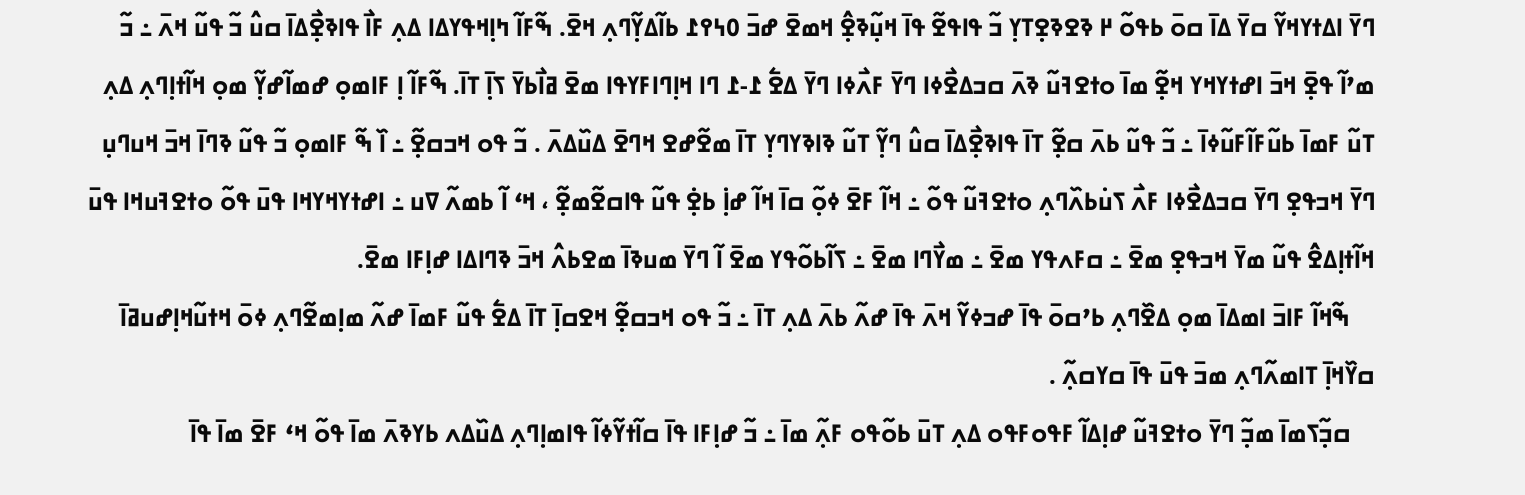ߣߌ߫ ߊߡߙߌߞߌ߬ ߛߌ߫ ߡߊ߫ ߛߋ߫ ߕߟߋ߬ ߂ ߢߐߢߐ߲ߠߌ߲ ߏ߬ ߟߊߟߐ߬ ߟߊ߫ ߞߎ߲߬ߢߐ߲߮ ߞߘߐ߫ ߝߏ߫ ߀߆߉߁ ߕߊ߬ߡߌ߲߬ߣߍ߲ ߞߐ߫. ߒ߬ߓߊ߬ ߤߊ߲ߞߟߌߡߊ ߡߍ߲ ߓߊ߯ ߟߊߢߐ߲߯ߡߊ߫ ߛߎ߮ ߏ߬ ߟߎ߬ ߞߍ߫ ߸ ߏ߬ ߘߴߊ߬ ߟߐ߲߫ ߞߏ߫ ߊߝߙߌߞߌ ߞߐ߲߬ ߘߊ߫ ߋߙߐߔߎ߬ ߢߍ߫ ߛߏߡߐ߯ߦߊ ߣߌ߫ ߓߍ߯ߦߊ ߣߌ߫ ߡߐ߱ ߁-߁ ߣߊ ߞߊ߲ߣߊߓߌߟߊ ߘߐ߫ ߥߊ߯ߕߌ߫ ߖߊ߲߫ ߠߊ߫. ߒ߬ߓߊ߬ ߊ߲ ߓߊߘߋ߲ ߝߘߊ߬ߝߌ߲߬ ߘߋ߲ ߞߊ߬ߙߊ߲ߣߍ߲ ߡߍ߲ ߠߎ߬ ߓߘߊ߫ ߕߎ߬ߓߊ߬ߓߎ߬ߦߊ߫ ߸ ߏ߬ ߟߎ߬ ߕߍ߫ ߛߐ߲߬ ߠߊ߫ ߟߊߢߐ߲߯ߡߊ߫ ߛߎ߮ ߣߌ߲߬ ߠߎ߬ ߢߊߢߌߣߌ߲ ߠߊ߫ ߘߐ߬ߝߐ ߞߣߐ߫ ߡߎ߰ߡߍ߫ . ߏ߬ ߟߋ ߞߏߛߐ߲߬ ߸ ߊ߰ ߒ߬ ߓߊߘߋ߲ ߏ߬ ߟߎ߬ ߢߣߊ߫ ߞߏ߫ ߞߎߣߎ߲ ߣߌ߫ ߞߏߟߐ߲ ߣߌ߫ ߛߏߡߐ߯ߦߊ ߓߍ߯ ߖߎ߭ߕߍ߰ߣߍ߲ ߋߙߐߔߎ߬ ߟߋ߬ ߸ ߞߊ߬ ߓߐ߫ ߦߋ߲߬ ߛߊ߫ ߞߊ߬ ߝߊ߲߭ ߕߐ߲߭ ߟߎ߬ ߟߊߛߐ߬ߘߐ߲߬ ، ߞߵ ߊ߬ ߕߘߍ߬ ߜߎ ߸ ߊߝߙߌߞߌߞߊ ߟߎ߫ ߟߋ߬ ߋߙߐߔߎߞߊ ߟߎ߫ ߞߊ߬ߙߊ߲ߡߐ߮ ߟߎ߬ ߘߌ߫ ߞߏߟߐ߲ ߘߐ߫ ߸ ߛߓߍߟߌ ߘߐ߫ ߸ ߘߌ߯ߣߊ ߘߐ߫ ߸ ߖߊ߬ߕߋ߬ߟߌ ߘߐ߫ ߊ߬ ߣߌ߫ ߘߎߢߊ߫ ߘߐߕߍ߮ ߞߏ߫ ߢߣߊߡߊ ߝߊ߲ߓߊ ߘߐ߫.
    ߒ߬ߞߊ߬ ߓߊߏ߫ ߊߘߡߊ߫ ߘߋ߲ ߡߐ߰ߣߍ߲ ߕߴߛߋ߫ ߟߊ߫ ߝߏߦߌ߬ ߞߍ߫ ߟߊ߫ ߝߍ߬ ߕߍ߫ ߡߍ߲ ߠߊ߫ ߸ ߏ߬ ߟߋ ߞߏߛߐ߲߬ ߞߐߛߊ߲߫ ߠߊ߫ ߡߐ߱ ߟߎ߬ ߓߘߊ߫ ߝߍ߬ ߘߊ߲ߘߐ߬ߣߍ߲ ߦߋ߫ ߞߙߎ߬ߞߊ߲ߝߎߥߊ߫ ߛߌ߰ߞߊ߲߫ ߠߊߘߍ߬ߣߍ߲ ߘߏ߫ ߟߎ߫ ߟߊ߫ ߛߌߛߍ߲߬ .
    ߛߏ߲߬ߖߘߊ߫ ߘߏ߲߬ ߣߌ߫ ߋߙߐߔߎ߬ ߝߊ߲ߡߊ߬ ߓߟߋߓߟߋ ߡߍ߲ ߠߎ߫ ߕߋ߬ߟߋ ߓߍ߲߬ ߘߊ߫ ߸ ߏ߬ ߝߊ߲ߓߊ ߟߊ߫ ߛߊ߬ߙߌ߬ߦߊ߬ ߟߊߘߊ߲ߣߍ߲ ߡߎ߰ߡߍ ߕߌߢߍ߫ ߘߊ߫ ߟߋ߬ ߞߵ ߓߐ߫ ߘߊ߫ ߟߊ߫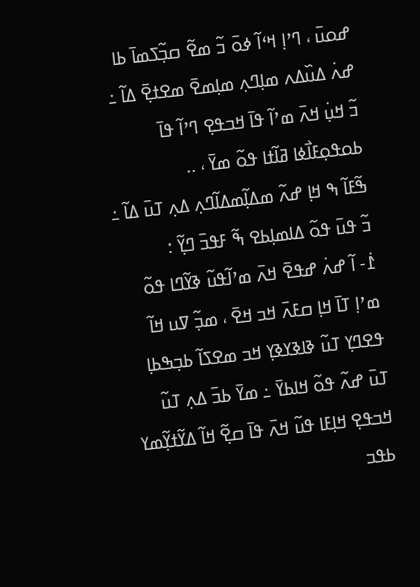ߝߋߎ߫ ، ߣߴߊ߲ ߞߵߊ߬ ߦߋ߫ ߏ߬ ߘߐ߬ ߛߏ߲߬ߖߘߊ߫ ߕߊ ߝߍ߭ ߡߎ߰ߡߍ ߘߊ߲ߣߍ߲ ߘߊ߲ߘߐ߫ ߘߐߙߐ߲߫ ߡߊ߬ ߸ ߏ߬ ߞߎ߲߭ ߞߍ߫ ߘߴߊ߬ ߟߊ߫ ߞߏߟߐ߲ ߣߴߊ߬ ߟߊ߫ ߕߋߟߋ߲ߓߊ߯ߦߊ ߥߊ߬ߙߊ ߟߋ߬ ߘߌ߫ ، ..
ߒ߬ߓߊ߬ ߒ ߞߊ߲ ߝߍ߬ ߘߡߊ߲߬ߘߡߊ߬ߣߍ߲ ߡߍ߲ ߠߎ߫ ߡߊ߬ ߸ ߏ߬ ߟߎ߫ ߟߋ߬ ߡߊߘߊ߲ߕߐ ߒ߬ ߓߟߏ߫ ߣߌ߲߬ :
߁߭- ߊ߬ ߝߍ߭ ߝߟߐ߫ ߞߍ߫ ߘߴߊ߬ߟߎ߬ ߢߌ߬ߣߊ ߟߋ߬ ߘߴߊ߲ ߠߊ߫ ߞߊ߲ ߛߓߍ߫ ߞߏ ߞߐ߫ ، ߘߏ߲߬ ߜߎ ߞߊ߬ ߟߐߣߌ߲ ߠߎ߬ ߢߊߢߌߢߌ߲ ߞߏ ߘߐߖߊ߬ ߕߏ߲ߒߕߊ߲ ߠߎ߫ ߝߍ߬ ߟߋ߬ ߞߊߕߌ߫ ߸ ߘߌ߫ ߕߏ߫ ߡߍ߲ ߠߎ߬ ߞߏߟߐ߲ ߞߊ߲ߓߊ ߟߎ߬ ߞߍ߫ ߟߊ߫ ߛߐ߲߬ ߞߊ߬ ߡߌ߬ߙߌ߲߬ߘߌ ߕߟߏ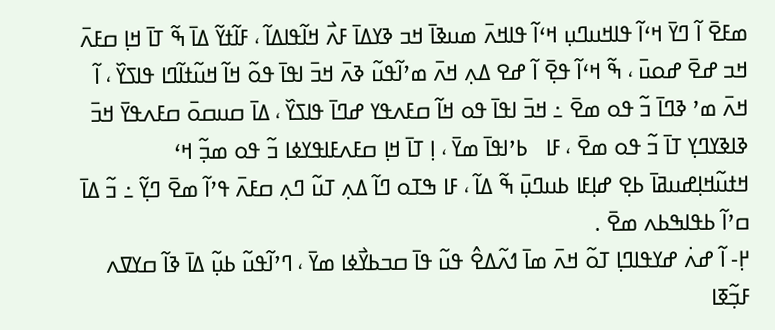ߘߓߐ߫ ߊ߬ ߣߌ߫ ߞߵߊ߬ ߟߊߞߎߣߎ߲ ߞߵߊ߬ ߟߊߞߍ߫ ߘߎߢߊ߫ ߞߏ ߢߌߡߊ߫ ߓߍ߯ ߞߊ߬ߟߊߡߊ߬ ، ߓߊ߬ߙߌ߬ ߡߊ߫ ߒ߬ ߠߊ߫ ߞߊ߲ ߛߓߍ߫ ߞߏ ߝߐ߫ ߝߋߎ߫ ، ߒ߬ ߞߵߊ߬ ߟߐ߲߫ ߊ߬ ߝߐ ߡߍ߲ ߞߍ߫ ߘߴߊ߬ߟߎ߬ ߢߍ߫ ߞߏ߫ ߊߟߊ߫ ߟߋ߬ ߞߊ߬ ߞߎ߬ߙߊ߬ߣߊ ߟߊߖߌ߰ ، ߊ߬ ߞߍ߫ ߘߴ ߢߣߊ߫ ߏ߬ ߟߋ ߘߐ߫ ߸ ߞߏ߫ ߊߟߊ߫ ߟߋ ߞߊ߬ ߛߓߍߟߌ ߝߣߊ߫ ߟߊߖߌ߰ ، ߡߊ߫ ߛߎߛߋ߫ ߛߓߍߟߌ߫ ߞߏ߫ ߢߊߢߌߣߌ߲ ߠߊ߫ ߏ߬ ߟߋ ߘߐ߫ ، ߓߊ   ߕߴߊߟߊ߫ ߘߌ߫ ، ߊ߲ ߠߊ߫ ߞߊ߲ ߛߓߍߓߊߟߌߦߊ ߏ߬ ߟߋ ߘߏ߲߬ ߞߵ ߞߙߎ߬ߞߊ߲ߝߎߥߊ߫ ߕߐ߲ ߝߊ߲ߓߊ ߕߎߣߎ߲߫ ߒ߬ ߡߊ߬ ، ߓߊ ߒߠߋ ߣߊ߬ ߡߍ߲ ߠߎ߬ ߣߍ߲ ߛߓߍ߫ ߟߴߊ߬ ߘߐ߫ ߣߌ߲߬ ߸ ߏ߬ ߡߊ߫ ߛߴߊ߬ ߕߟߊߒߕߍ ߘߐ߫ .
߂߲- ߊ߬ ߝߍ߭ ߝߌߟߊߣߊ߲ ߠߋ߬ ߞߍ߫ ߘߊ߫ ߗߍ߬ߡߐ߮ ߟߎ߬ ߟߊ߫ ߛߏߕߌ߯ߦߊ ߘߌ߫ ، ߣߴߊ߬ߟߎ߬ ߕߎ߲߬ ߡߊ߫ ߢߊ߬ ߛߌߜߍ ߓߏ߲߬ߧߊ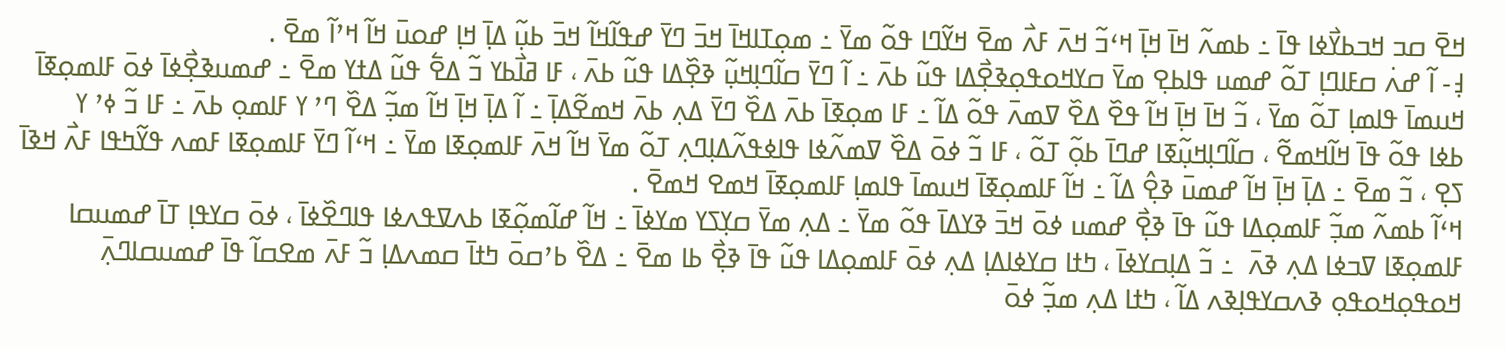ߞߐ߫ ߛߏ ߞߏߕߌ߯ߦߊ ߟߊ߫ ߸ ߕߘߍ߬ ߞߊ߫ ߞߊ߲߫ ߞߵߏ߬ ߞߍ߫ ߓߍ߯ ߘߐ߫ ߞߌ߬ߣߊ ߟߋ߬ ߘߌ߫ ߸ ߘߋ߲ߠߊߞߊ߫ ߞߏ߫ ߣߌ߫ ߝߟߊ߬ߞߊ߬ ߞߏ߫ ߕߎ߲߬ ߡߊ߲߫ ߞߊ߲ ߝߋߎ߫ ߞߊ߬ ߞߴߊ߬ ߘߐ߫ .
߃߲- ߊ߬ ߝߍ߭ ߛߓߊߣߊ߲ ߠߋ߬ ߝߘߎ ߟߊߕߐ߲ ߘߌ߫ ߛߌߞߋߟߋ߲ߢߐ߲߯ߡߊ ߟߎ߬ ߕߍ߫ ߸ ߊ߬ ߣߌ߫ ߛߊ߬ߣߊ߲ߞߎ߲߬ ߢߐ߲߰ߡߊ ߟߎ߬ ߕߍ߫ ، ߓߊ ߥߊ߯ߕߌ ߏ߬ ߡߐ߱ ߟߎ߬ ߡߙߌ ߘߐ߫ ߸ ߝߘߎߢߐ߲߯ߦߊ߫ ߦߋ߫ ߓߊߘߋ߲ߧߊ߫ ߞߎߘߊ߫ ߟߊߘߊ߲ ߠߋ߬ ߘߌ߫ ، ߏ߬ ߞߊ߫ ߞߊ߲߫ ߞߊ߬ ߟߐ߰ ߡߐ߰ ߜߘߍ߫ ߟߋ߬ ߡߊ߬ ߸ ߓߊ ߘߋ߲ߧߊ߫ ߕߍ߫ ߡߐ߰ ߣߌ߫ ߡߍ߲ ߕߍ߫ ߞߘߐ߬ߡߊ߲߫ ߸ ߊ߬ ߡߊ߲߫ ߞߊ߲߫ ߞߊ߬ ߘߏ߲߬ ߡߐ߰ ߣߴ ߌ ߓߊߘߋ߲ ߕߍ߫ ߸ ߓߊ ߏ߬ ߦߴ ߌ   ߕߦߊ ߟߋ߬ ߟߊ߫ ߞߊ߬ߞߘߐ߬ ، ߛߊ߬ߣߊ߲ߞߎ߲߬ߧߊ ߝߣߊ߫ ߕߋ߲߬ ߠߋ߬ ، ߓߊ ߏ߬ ߦߋ߫ ߡߐ߰ ߜߘߍ߬ߦߊ ߟߊߦߟߍ߬ߡߊ߲ߣߍ߲ ߠߋ߬ ߘߌ߫ ߞߊ߬ ߞߍ߫ ߓߊߘߋ߲ߧߊ ߘߌ߫ ߸ ߞߵߊ߬ ߣߌ߫ ߓߊߘߋ߲ߧߊ ߓߘߍ ߟߌ߬ߤߟߊ ߓߍ߯ ߞߢߊ߫ ߖߐ߲ ، ߏ߬ ߘߐ߫ ߸ ߡߊ߲߫ ߞߊ߲߫ ߞߊ߬ ߝߘߎ߫ ߢߐ߲߮ ߡߊ߬ ߸ ߞߊ߬ ߓߊߘߋ߲ߧߊ߫ ߞߎߘߊ߫ ߟߊߘߊ߲ ߓߊߘߋ߲ߧߊ߫ ߞߘߐ ߞߘߐ߫ .
ߞߵߊ߬ ߕߘߍ߬ ߘߏ߲߬ ߓߊߘߋ߲ߡߊ ߟߎ߬ ߟߊ߫ ߢߐ߲߯ ߝߘߎ ߦߋ߫ ߞߏ߫ ߢߌߡߊ߫ ߟߋ߬ ߘߌ߫ ߸ ߡߍ߲ ߘߌ߫ ߛߌ߲ߖߌ ߘߌߦߊ߫ ߸ ߞߊ߬ ߝߊ߬ߘߋ߲߬ߧߊ ߕߍߜߟߍߦߊ ߟߊߣߐ߰ߦߊ߫ ، ߦߋ߫ ߛߌߟߊ߲ ߠߊ߫ ߝߘߎߛߊ ߓߊߘߋ߲ߧߊ ߜߏߦߊ ߡߍ߲ ߢߍ߫  ߸ ߏ߬ ߡߊ߲ߛߌߦߊ߫ ، ߤߙߊ ߛߌߦߊߡߊ߲ ߡߍ߲ ߦߋ߫ ߓߊߘߋ߲ߡߊ ߟߎ߬ ߟߊ߫ ߢߐ߲߯ ߕߊ ߘߐ߫ ߸ ߡߐ߰ ߕߴߛߋ߫ ߤߙߊ߫ ߛߘߍߡߊ߲ ߏ߬ ߓߍ߫ ߘߐߛߊ߬ ߟߊ߫ ߝߘߎߛߊߣߍ߲߫  ߞߋߟߋ߲ߞߋߟߋ߲ ߢߍߛߌߟߊ߲ߢߍ ߡߊ߬ ، ߤߙߊ ߡߍ߲ ߘߏ߲߬ ߦߋ߫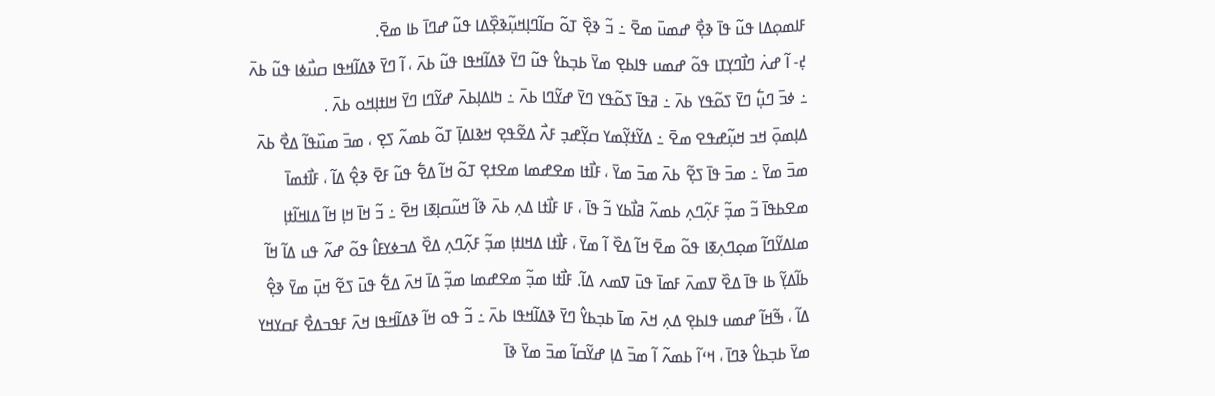ߓߊߘߋ߲ߡߊ ߟߎ߬ ߟߊ߫ ߢߐ߲߯ ߝߘߎ߫ ߘߐ߫ ߸ ߏ߬ ߢߐ߲߰ ߠߋ߬ ߛߊ߬ߣߊ߲ߞߎ߲߬ߢߐ߲߰ߡߊ ߟߎ߬ ߝߣߊ߫ ߕߊ ߘߐ߫.
߄߲- ߊ߬ ߝߍ߭ ߣߊ߯ߣߌ߲ߠߊ ߟߋ߬ ߝߘߎ ߟߊߕߐ߲ ߘߌ߫ ߕߏ߲ߕߌ߮ ߟߎ߬ ߣߌ߫ ߢߡߊ߬ߞߟߊ ߟߎ߬ ߕߍ߫ ، ߊ߬ ߣߌ߫ ߢߡߊ߬ߞߟߊ ߛߎ߯ߦߊ ߟߎ߬ ߕߍ߫ ߸ ߦߏ߫ ߣߎ߲߱ ߣߌ߫ ߖߋ߬ߟߌ ߕߍ߫ ߸ ߥߟߊ߫ ߖߋ߬ߟߌ ߣߌ߫ ߝߌ߬ߣߊ ߕߍ߫ ߸ ߤߊߡߊ߲ߕߍ߫ ߝߌ߬ߣߊ ߣߌ߫ ߞߊߙߊ߲ߞߋ ߕߍ߫ .
ߡߊ߲ߘߋ߲߫ ߞߏ ߞߎ߲߬ߝߟߐ ߘߐ߫ ߸ ߡߌ߬ߙߌ߲߬ߘߌ ߛߌ߲߬ߝߏ߲ ߓߍ߯ ߡߐ߬ߟߐ߲ ߞߢߊߡߊ߲߫ ߠߋ߬ ߕߘߍ߬ ߖߐ߲ ، ߘߏ߫ ߘߎ߰ߟߊ߬ ߡߐ߯ ߕߍ߫ ߘߏ߫ ߘߌ߫ ߸ ߘߏ߫ ߟߊ߫ ߖߐ߲߬ ߕߍ߫ ߘߏ߫ ߘߌ߫ ، ߓߊ߯ߙߊ ߘߐߝߘߊ ߘߐߙߐ߲ ߠߋ߬ ߞߊ߬ ߡߐ߱ ߟߎ߬ ߓߐ߫ ߢߐ߲߮ ߡߊ߬ ، ߓߊ߯ߙߘߊ߫ ߘߐߕߟߊ߫ ߏ߬ ߘߏ߲߬ ߓߍ߲߬ߣߍ߲ ߕߘߍ߬ ߥߊ߯ߕߌ ߏ߬ ߟߊ߫ ، ߓߊ ߓߊ߯ߙߊ ߡߍ߲ ߕߍ߫ ߢߊ߬ ߞߎ߬ߛߊ߲ߧߊ ߞߐ߫ ߸ ߏ߬ ߞߊ߫ ߞߊ߲ ߞߊ߬ ߡߊߞߊ߬ߙߊ߲ ߘߊߡߌ߬ߣߊ߬ ߘߋ߲ߣߍ߲ߧߊ ߟߋ߬ ߘߐ߫ ߞߊ߬ ߡߐ߰ ߊ߬ ߘߌ߫ ، ߓߊ߯ߙߊ ߡߞߊߙߊ߲ ߘߏ߲߬ ߓߍ߲߬ߣߍ߲ ߡߐ߰ ߡߏߦߌߓߊ߮ ߟߋ߬ ߝߍ߬ ߟߎ ߡߊ߬ ߞߊ߬ ߕߊ߬ߡߌ߲߬ ߕߊ ߟߊ߫ ߡߐ߰ ߜߘߍ߫ ߓߘߊ߫ ߟߎ߫ ߜߘߍ ߡߊ߬. ߓߊ߯ߙߊ ߘߏ߲߬ ߘߐߝߘߊ ߘߏ߲߬ ߡߊ߫ ߞߍ߫ ߡߐ߱ ߟߎ߫ ߖߐ߬ ߞߎ߲߫ ߘߌ߫ ߢߐ߲߮ ߡߊ߬ ، ߒ߬ߞߊ߬ ߝߘߎ ߟߊߕߐ߲ ߡߍ߲ ߞߍ߫ ߘߊ߫ ߕߏ߲ߕߌ߮ ߣߌ߫ ߢߡߊ߬ߞߟߊ ߕߍ߫ ߸ ߏ߬ ߟߋ ߞߊ߬ ߢߡߊ߬ߞߟߊ ߞߍ߫ ߓߟߏߡߐ߯ ߓߛߌߞߌ ߘߌ߫ ߕߏ߲ߕߌ߮ ߢߣߊ߫ ، ߞߵߊ߬ ߕߘߍ߬ ߊ߬ ߘߏ߫ ߡߊ߲ ߝߌ߬ߛߊ߬ ߘߏ߫ ߘߌ߫ ߢߊ߫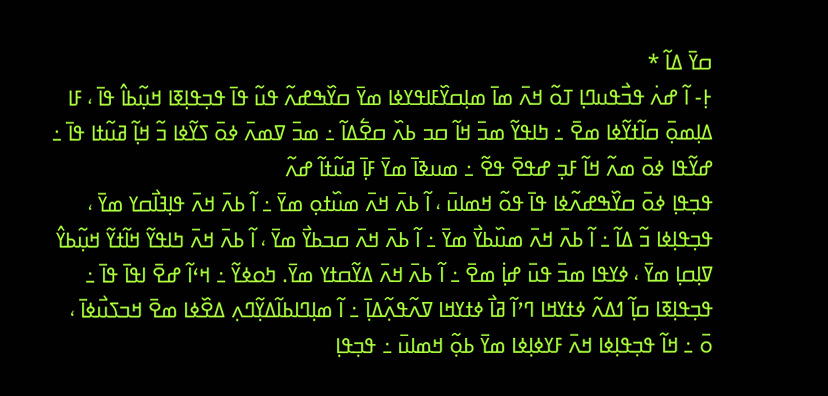ߛߌ߫ ߡߊ߬ *
߅߲- ߊ߬ ߝߍ߭ ߟߏ߯ߟߎߣߊ߲ ߠߋ߬ ߞߍ߫ ߘߊ߫ ߘߊ߲ߛߌ߰ߓߊߟߌߦߊ ߘߌ߫ ߛߌ߰ߒߝߍ߬ ߟߎ߬ ߟߊ߫ ߟߏ߲ߟߊ߲ߧߊ ߞߎ߲߬ߕߊ߮ ߟߊ߫ ، ߓߊ ߡߊ߲ߘߋ߲߫ ߛߊ߬ߙߌ߬ߦߊ ߘߐ߫ ߸ ߤߊߟߌ߬ ߘߏ߫ ߞߊ߬ ߛߏ ߕߍ߰ ߛߐ߱ߡߊ߬ ߸ ߘߏ߫ ߜߘߍ߫ ߦߋ߫ ߖߌ߬ߦߊ ߏ߬ ߞߊ߲߬ ߥߎ߬ߙߊ ߟߊ߫ ߸ ߝߌ߬ߟߊ ߦߋ߫ ߘߍ߬ ߞߊ߬ ߓߏ߲ ߝߟߐ߫ ߟߐ߬ ߸ ߘߎߢߊ߫ ߘߌ߫ ߓߊ߲߫ ߥߎ߬ߙߊ߬ ߝߍ߬
ߟߏ߲ߟߊ߲ ߦߋ߫ ߛߌ߰ߒߝߍ߬ߦߊ ߟߊ߫ ߟߋ߬ ߞߘߊߎ߫ ، ߊ߬ ߕߍ߫ ߞߍ߫ ߘߎ߰ߙߋ߲ ߘߌ߫ ߸ ߊ߬ ߕߍ߫ ߞߍ߫ ߟߊ߲ߔߊ߯ߛߌ ߘߌ߫ ، ߟߏ߲ߟߊ߲ߦߊ ߏ߬ ߡߊ߬ ߸ ߊ߬ ߕߍ߫ ߞߍ߫ ߘߎ߰ߕߌ߯ ߘߌ߫ ߸ ߊ߬ ߕߍ߫ ߞߍ߫ ߛߏߕߌ߯ ߘߌ߫ ، ߊ߬ ߕߍ߫ ߞߍ߫ ߤߊߟߌ߬ ߞߊ߬ߙߌ߬ ߞߎ߲߬ߕߌ߮ ߜߊ߲ߛߊ߲ ߘߌ߫ ، ߦߌߟߊ ߘߏ߫ ߟߎ߫ ߝߊ߲߭ ߘߐ߫ ߸ ߊ߬ ߕߍ߫ ߞߍ߫ ߡߌ߬ߛߙߌ ߘߌ߫. ߤߋߦߌ߬ ߸ ߞߵߊ߬ ߝߐ߫ ߊߟߊ߫ ߟߊ߫ ߸ ߟߏ߲ߟߊ߲ߧߊ ߛߊ߲߬ ߗߡߍ߬ ߦߙߌߞߊ ߣߴߊ߬ ߥߊ߯ ߦߙߌߞߊ ߜߍ߬ߟߍ߲߬ߡߊ߲߫ ߸ ߊ߬ ߘߊ߲ߣߊߕߊ߬ߡߌ߲߬ߣߍ߲ ߡߐ߰ߦߊ ߘߐ߫ ߞߏߖߎ߯ߦߊ߫ ، ߋ߫ ߸ ߞߊ߬ ߟߏ߲ߟߊ߲ߦߊ ߞߍ߫ ߓߌߦߊ߲ߦߊ ߘߌ߫ ߕߋ߲߬ ߞߘߊߎ߫ ߸ ߟߏ߲ߟߊ߲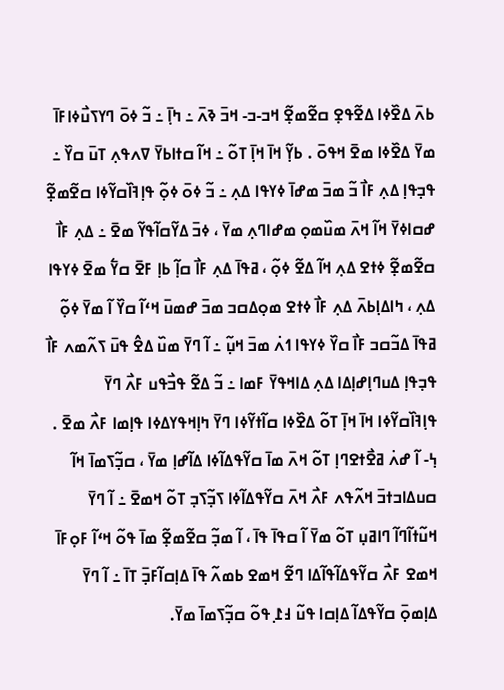ߕߍ߫ ߡߐ߰ߦߊ ߡߐ߬ߟߐ߲ ߛߐ߬ߘߐ߲߬ ߞߏ-ߏ- ߞߏ߫ ߢߍ߫ ߸ ߤߊ߲߫ ߸ ߏ߬ ߦߋ߫ ߣߌߖߎ߯ߦߊߓߊ߫ ߘߌ߫ ߡߐ߰ߦߊ ߘߐ߫ ߞߟߋ߫ . ߕߌ߲߬ ߞߊ߫ ߞߊ߲߫ ߠߋ߬ ߸ ߞߊ߬ ߛߙߊߕߌ߫ ߜߍߟߍ߲ ߠߎ߫ ߛߌ߰ ߸ ߟߏ߲ߟߊ߲ ߡߍ߲ ߓߊ߯ ߏ߬ ߘߏ߫ ߘߝߊ߫ ߦߌߟߊ ߡߍ߲ ߸ ߏ߬ ߦߋ߫ ߦߋ߲߬ ߟߊ߲ߔߊ߰ߛߌ߬ߦߊ ߛߐ߬ߘߐ߲߬ ߝߛߊߦߌ߫ ߞߊ߬ ߞߍ߫ ߘߎ߰ߘߋ߲ ߘߝߊߣߍ߲ ߘߌ߫ ، ߦߏ߫ ߡߌ߬ߛߊ߬ߟߌ߬ ߘߐ߫ ߸ ߡߍ߲ ߓߊ߯ ߛߐ߬ߘߐ߲߬ ߦߙߐ ߡߍ߲ ߞߊ߬ ߡߐ߬ ߦߋ߲߬ ، ߥߟߊ߫ ߡߍ߲ ߓߊ߯ ߛߊ߲߬ ߕߊ߲ ߓߐ߫ ߛߌ߱ ߘߐ߫ ߦߌߟߊ ߡߍ߲ ، ߤߊߡߊ߲ߕߍ߫ ߡߍ߲ ߓߊ߯ ߦߙߐ ߘߋ߲ߡߛߏ ߘߏ߫ ߝߘߎ߫ ߞߵߊ߬ ߛߌ߰ ߊ߬ ߘߌ߫ ߦߋ߲߬ ߥߟߊ߫ ߡߏ߬ߛߏ ߓߊ߯ ߛߌ߰ ߦߌߟߊ ߗߍ߭ ߘߏ߫ ߞߎ߲߬ ߸ ߊ߬ ߣߌ߫ ߘߎ߰ ߡߐ߮ ߟߎ߫ ߖߍ߬ߘߍ ߓߊ߯ ߟߏ߲ߟߊ߲ ߡߎߣߊ߲ߝߊ߲ߡߊ ߡߍ߲ ߡߊߞߟߌ߫ ߓߘߊ ߸ ߏ߬ ߡߐ߬ ߟߏ߯ߟߎ ߓߍ߯ ߣߌ߫ ߟߊ߲ߔߊ߰ߛߌ߬ߦߊ ߞߊ߫ ߞߊ߲߫ ߠߋ߬ ߡߐ߰ߦߊ ߛߊ߬ߙߌ߬ߦߊ ߣߌ߫ ߤߊ߲ߞߟߌߡߦߊ ߟߊ߲ߘߊ ߓߍ߯ ߘߐ߫ .
߆߲- ߊ߬ ߝߍ߭ ߥߐ߯ߙߐߣߊ߲ ߠߋ߬ ߞߍ߫ ߘߊ߫ ߛߌ߬ߟߡߊ߬ߦߊ ߡߊ߬ߝߊ߲ ߘߌ߫ ، ߛߏ߲߬ߖߘߊ߫ ߞߊ߬ ߛߎߡߊߏߙߏ߫ ߞߍ߬ߟߍ ߓߍ߯ ߞߍ߫ ߛߌ߬ߟߡߊ߬ߦߊ ߖߏ߲߬ߖߏ߲ ߠߋ߬ ߞߘߐ߫ ߸ ߊ߬ ߣߌ߫ ߞߎ߬ߙߊ߬ߣߊ߬ ߣߊߥߎ߲ ߠߋ߬ ߘߌ߫ ߊ߬ ߛߟߊ߫ ߟߊ߫ ، ߊ߬ ߘߏ߲߬ ߛߐ߬ߘߐ߲߬ ߘߊ߫ ߟߋ߬ ߞߵߊ߬ ߓߋ߲ߓߊ߫ ߞߘߐ ߓߍ߯ ߛߌ߬ߟߡߊ߬ߟߊ߬ߡߊ ߣߐ߬ ߞߘߐ ߕߘߍ߬ ߟߊ߫ ߡߊ߲ߛߊ߬ߓߏ߲߫ ߠߊ߫ ߸ ߊ߬ ߣߌ߫ ߡߊ߲ߘߋ߲߫ ߛߌ߬ߟߡߊ߬ ߡߊ߲ߛߊ ߟߎ߬ ߃߁߲ ߟߋ߬ ߛߏ߲߬ߖߘߊ߫ ߘߌ߫.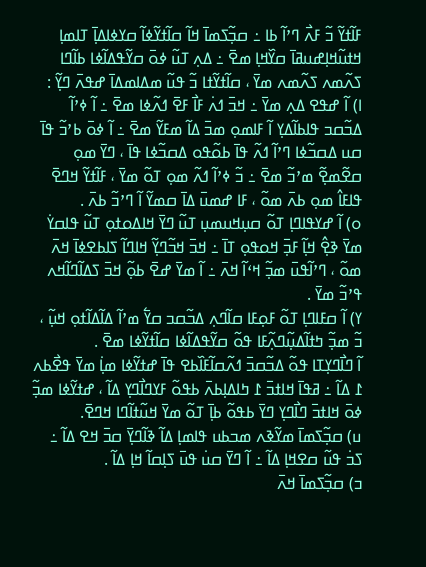ߓߊ߬ߙߌ߬ ߏ߬ ߓߍ߯ ߣߴߊ߬ ߕߊ ߸ ߛߏ߲߬ߖߘߊ߫ ߞߊ߬ ߛߊ߬ߙߌ߬ߦߊ߬ ߛߌߦߊߡߊ߲߫ ߠߊߘߊ߲ ߞߙߎ߬ߞߊ߲ߝߎߥߊ߫ ߛߌ߰ߞߊ߲ ߘߐ߫ ߸ ߡߍ߲ ߠߎ߬ ߦߋ߫ ߛߌ߬ߟߡߊ߬ߦߊ ߕߊ߬ߣߊ ߖߍ߬ߘߍ ߖߍ߬ߘߍ ߘߌ߫ ، ߛߊ߬ߙߌ߬ߙߊ ߏ߬ ߟߎ߬ ߘߡߊߘߡߊ߫ ߝߟߍ߫ ߣߌ߲߬ :
ߊ) ߊ߬ ߝߟߐ ߡߍ߲ ߘߌ߫ ߸ ߞߏ߫ ߗߍ߭ ߓߊ߯ ߓߐ߫ ߗߍ߬ߦߊ ߘߐ߫ ߸ ߊ߬ ߦߴߊ߬ ߡߏ߬ߛߏ ߟߊߕߊ߬ߡߌ߲ ߊ߬ ߓߊߘߋ߲ ߘߏ߫ ߡߊ߬ ߘߓߌ߬ ߘߐ߫ ߸ ߊ߬ ߦߋ߫ ߕߴߏ߬ ߟߊ߫ ߛߎ ߡߛߏ߬ߦߊ ߣߴߊ߬ ߗߍ߬ ߟߊ߫ ߕߋ߬ߟߋ ߡߛߏ߬ߦߊ ߟߊ߫ ، ߣߌ߫ ߘߋ߲ ߛߐ߬ߘߐ߲߬ ߘߴߏ߬ ߘߐ߫ ߸ ߏ߬ ߦߴߊ߬ ߗߍ߬ ߘߋ߲ ߠߋ߬ ߘߌ߫ ، ߓߊ߬ߙߌ߬ ߞߣߐ߫ ߟߊߓߊ߮ ߘߋ߲ ߕߍ߫ ߘߋ߬ ، ߓߊ ߝߘߎ߫ ߡߊ߫ ߛߘߌ߬ ߊ߬ ߣߴߏ߬ ߕߍ߫ .
ߋ) ߊ߬ ߝߌߟߊߣߊ߲ ߠߋ߬ ߛߎ߲ߞߎߘߎ߲ ߠߎ߬ ߣߌ߫ ߞߊߡߋߙߋ߲ ߠߎ߬ ߟߊߛߌ߭ ߘߌ߫ ߢߐ߲߮ ߞߊ߲߬ ߓߏ߲߫ ߞߋߟߋ߲ ߠߊ߫ ߸ ߞߏ߫ ߞߏ߬ߣߌ߲߬ ߞߊߣߊ߬ ߖߊߕߐߦߊ߫ ߞߍ߫ ߘߋ߬ ، ߣߴߊ߬ߟߎ߫ ߘߏ߲߬ ߞߵߊ߬ ߞߍ߫ ߸ ߊ߬ ߘߌ߫ ߝߐ߫ ߕߋ߲߬ ߞߏ߫ ߖߡߊ߬ߣߊ߬ߞߍ ߟߴߏ߬ ߘߌ߫ .
ߌ) ߊ߬ ߛߓߊߣߊ߲ ߠߋ߬ ߓߋ߲ߓߊ ߛߊ߬ߣߍ߲ ߡߏ߬ߛߏ ߛߌ߱ ߘߴߊ߬ ߡߊ߬ߡߊ߬ߙߋ߲ ߞߎ߲߬ ، ߏ߬ ߘߏ߲߬ ߤߙߊ߬ߡߎ߲߬ߣߍ߲߬ߓߊ ߟߋ߬ ߛߌ߬ߟߡߊ߬ߦߊ ߛߊ߬ߙߌ߬ߦߊ ߘߐ߫ .
ߊ߬ ߣߊ߯ߣߌ߲ߠߊ ߟߋ߬ ߡߏ߬ߛߏ߫ ߗߍ߬ߛߊ߬ߓߊ߰ߕߐ ߟߊ߫ ߝߙߌ߬ߦߊ ߘߊ߲߭ ߘߌ߫ ߟߐ߯ߕߍ ߁ ߡߊ߬ ߸ ߥߟߊ߫ ߞߊߙߏ߫ ߁ ߤߊߡߊ߲ߕߍ߫ ߕߟߋ߬ ߓߌߣߊ߯ߣߌ߲ ߡߊ߬ ، ߝߙߌ߬ߦߊ ߘߏ߲߬ ߦߋ߫ ߞߊߙߏ߫ ߣߊ߯ߣߌ߲ ߣߌ߫ ߕߟߋ߬ ߕߊ߲߫ ߠߋ߬ ߘߌ߫ ߞߎ߬ߙߊ߬ߣߊ ߞߣߐ߫.
ߎ) ߛߏ߲߬ߖߘߊ߫ ߘߌ߬ߢߍ ߘߏߕߎ ߟߊߘߊ߲ ߡߊ߬ ߢߊ߬ߣߌ߲߫ ߛߏ߫ ߞߐ ߡߊ߬ ߸ ߖߏ߭ ߟߎ߬ ߛߐߞߊ߲ ߡߊ߬ ߸ ߊ߬ ߣߌ߫ ߛߎ߭ ߟߎ߫ ߖߊ߲ߛߊ߬ ߞߊ߲ ߡߊ߬ .
ߏ) ߛߏ߲߬ߖߘߊ߫ ߞߍ߫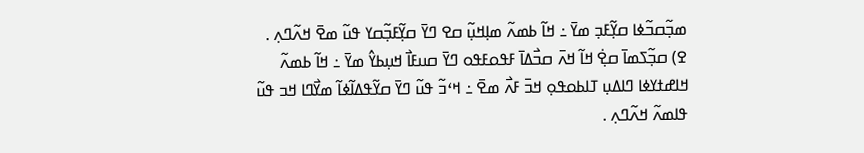ߘߏ߲߬ߛߏ߬ߦߊ ߛߌ߲߬ߓߏ߲ ߘߌ߫ ߸ ߞߊ߬ ߕߘߍ߬ ߘߊ߲ߞߎ߲߬ ߛߐ ߣߌ߫ ߛߌ߲߬ߓߏ߲߬ߛߌ ߟߎ߬ ߘߐ߫ ߞߍ߬ߣߍ߲ .
ߐ) ߛߏ߲߬ߖߘߊ߫ ߛߐ߲߭ ߞߊ߬ ߞߍ߫ ߛߏ߯ߡߊ߫ ߓߟߋߓߟߋ ߣߌ߫ ߛߎߓߊ߯ ߞߎ߲ߕߌ߮ ߘߌ߫ ߸ ߞߊ߬ ߕߘߍ߬ ߞߊߝߙߌߦߊ ߣߊߡߎ߲ ߠߊߕߋߟߋ߲ ߞߏ߫ ߓߍ߯ ߘߐ߫ ߸ ߞߵߏ߬ ߟߎ߬ ߣߌ߫ ߛߌ߬ߟߡߊ߬ߦߊ߬ ߘߌ߯ߣߊ ߞߏ ߟߎ߬ ߟߊߘߍ߬ ߞߍ߬ߣߍ߲ .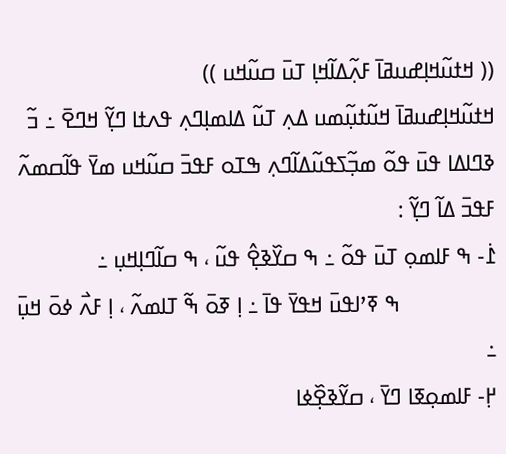(( ߞߙߎ߬ߞߊ߲ߝߎߥߊ߫ ߓߍ߲߬ߡߊ߬ߞߊ߲ ߠߎ߫ ߛߎ߬ߞߎ ))
ߞߙߎ߬ߞߊ߲ߝߎߥߊ߫ ߞߎ߬ߙߎ߲߬ߘߎ ߡߍ߲ ߠߎ߬ ߡߊߘߊ߲ߣߍ߲ ߟߍߙߊ ߣߌ߲߬ ߞߣߐ߫ ߸ ߏ߬ ߢߣߊߡߊ ߟߎ߫ ߟߋ߬ ߘߏ߲߬ߖߟߎ߬ߡߊ߬ߣߍ߲ ߒߠߋ ߓߟߏ߫ ߛߎ߬ߞߎ ߘߌ߫ ߟߊ߬ߛߘߍ߬ ߓߟߏ߫ ߡߊ߬ ߣߌ߲߬ :
߁߭- ߒ ߓߊߘߋ߲ ߠߎ߫ ߟߋ߬ ߸ ߒ ߛߌ߰ߢߐ߲߮ ߟߎ߬ ، ߒ ߛߊ߬ߣߊ߲ߞߎ߲ ߸
                 ߒ ߧߴߊߟߎ߫ ߞߟߌ߫ ߟߊ߫ ߸ ߊ߲ ߧߋ߫ ߒ߬ ߠߊߘߍ߬ ، ߊ߲ ߓߍ߯ ߦߋ߫ ߞߎ߲߫ ߸
߂߲- ߓߊߘߋ߲ߧߊ ߣߌ߫ ، ߛߌ߬ߢߐ߲߰ߦߊ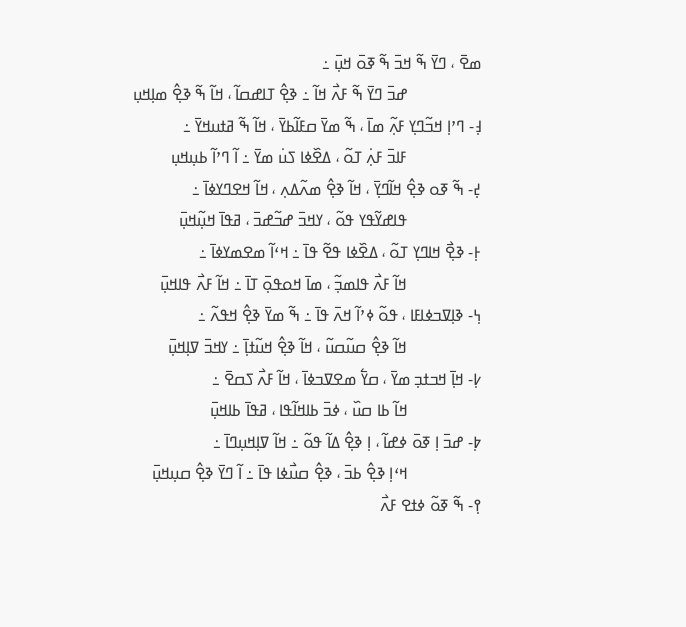ߘߐ߫ ، ߣߌ߫ ߒ߬ ߞߏ߫ ߒ߬ ߧߋ߫ ߞߎ߲߫ ߸
                  ߝߏ߫ ߣߌ߫ ߒ߬ ߓߍ߯ ߞߊ߬ ߸ ߢߐ߲߮ ߠߊߝߛߊ߬ ، ߞߊ߬ ߒ߬ ߢߐ߲߮ ߘߊ߲ߞߎ߲
߃߲- ߣߴߊ߲ ߞߏ߬ߣߌ߲ ߓߍ߲߬ ߘߊ߫ ، ߒ߬ ߘߌ߫ ߛߓߊ߬ߕߌ߫ ، ߞߊ߬ ߒ߬ ߥߙߎߞߌ߫ ߸
                  ߓߊߏ߫ ߓߍ߲߭ ߠߋ߬ ، ߡߐ߰ߦߊ ߖߎ߭ ߘߌ߫ ߸ ߊ߬ ߣߴߊ߬ ߕߎ߲ߞߎ߲
߄߲- ߒ߬ ߧߋ ߢߐ߲߮ ߞߊ߬ߣߌ߲߫ ، ߞߊ߬ ߢߐ߲߮ ߘߍ߬ߡߍ߲ ، ߞߊ߬ ߞߐߣߌߦߊ߫ ߸
                  ߟߊߝߌ߬ߟߌ ߟߋ߬ ، ߌߞߏ߫ ߝߏ߬ߝߏ߫ ، ߥߟߊ߫ ߞߎ߲߬ߞߎ߲߫
߅߲- ߢߐ߲߯ ߞߊߣߌ߲ ߠߋ߬ ، ߡߐ߰ߦߊ ߟߐ߬ ߟߊ߫ ߸ ߞߵߊ߬ ߘߐߘߌߦߊ߫ ߸
                  ߞߊ߬ ߓߍ߯ ߟߊߘߏ߲߬ ، ߘߊ߫ ߞߋߟߋ߲߫ ߠߊ߫ ߸ ߞߊ߬ ߓߍ߯ ߟߊߞߎ߲߫
߆߲- ߢߊ߲ߜߏߦߊߓߊ ، ߟߋ߬ ߦߴߊ߬ ߞߍ߫ ߟߊ߫ ߸ ߒ߬ ߘߌ߫ ߢߐ߲߮ ߞߟߍ߬ ߸
                  ߞߊ߬ ߢߐ߲߮ ߛߎ߬ߛߎ߬ ، ߞߊ߬ ߢߐ߲߮ ߞߎ߬ߙߊ߲߫ ߸ ߌߞߏ߫ ߜߊ߲ߞߎ߲߫
߇߲- ߞߊ߲߫ ߞߏߙߏ߲ ߘߌ߫ ، ߛߌ߱ ߘߐߜߏߦߊ߫ ، ߞߊ߬ ߓߍ߯ ߖߛߐ߫ ߸
                  ߞߊ߬ ߕߊ ߛߎ߰ ، ߦߏ߫ ߕߊߞߊ߬ߟߊ ، ߥߟߊ߫ ߕߊߞߎ߲߫
߈߲- ߝߏ߫ ߊ߲ ߧߋ߫ ߦߝߊ߬ ، ߊ߲ ߢߐ߲߮ ߡߊ߬ ߟߋ߬ ߸ ߞߊ߬ ߜߊ߲ߞߎ߲ߣߊ߫ ߸
                  ߞߵߊ߲ ߢߐ߲߮ ߕߏ߫ ، ߢߐ߲߮ ߛߎ߯ߦߊ ߟߊ߫ ߸ ߊ߬ ߣߌ߫ ߢߐ߲߮ ߛߎ߲ߞߎ߲߫
߉߲- ߒ߬ ߧߋ߬ ߦߙߐ ߓߍ߯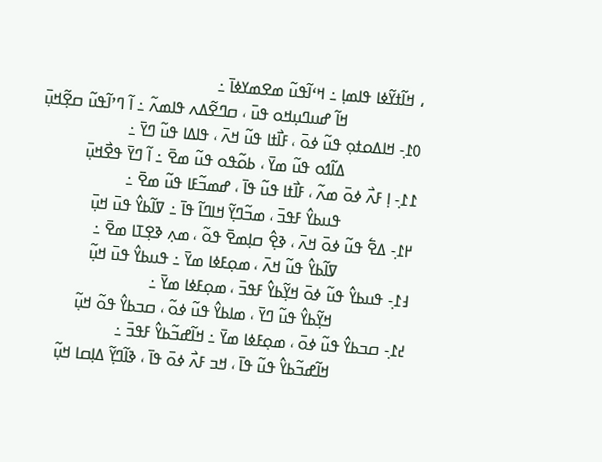، ߞߊ߬ߙߌ߬ߦߊ ߟߊߘߊ߲ ߸ ߞߵߊ߬ߟߎ߬ ߘߐߘߌߦߊ߫ ߸
                  ߞߊ߬ ߝߎߣߎ߲ߞߋ ߟߎ߫ ، ߛߣߐ߬ߡߍ ߟߊߘߍ߬ ߸ ߊ߬ ߣߴߊ߬ߟߎ߬ ߛߐ߲߬ߞߎ߲߫
߀߁߲- ߞߊߡߋߙߋ߲ ߟߎ߬ ߦߋ߫ ، ߓߊ߯ߙߊ ߟߎ߬ ߞߍ߫ ، ߟߊߡߊ ߟߎ߬ ߣߌ߫ ߸
                  ߡߊ߬ߗߋ ߟߎ߬ ߘߌ߫ ، ߕߋ߬ߟߋ ߟߎ߬ ߘߐ߫ ߸ ߊ߬ ߣߌ߫ ߟߐ߯ߞߎ߲߫
߁߁߲- ߊ߲ ߓߍ߯ ߦߋ߫ ߘߍ߬ ، ߓߊ߯ߙߊ ߟߎ߬ ߟߊ߫ ، ߝߘߏ߬ߓߊ ߟߎ߬ ߘߐ߫ ߸
                  ߟߎߕߌ߮ ߓߟߏ߫ ، ߘߏ߬ߣߌ߲߬ ߞߊߣߊ߬ ߟߊ߫ ߸ ߜߊ߬ߕߌ߮ ߟߎ߫ ߞߎ߲߫
߂߁߲- ߡߐ߱ ߟߎ߬ ߦߋ߫ ߞߍ߫ ، ߢߐ߲߮ ߛߊ߲ߘߐ߫ ߟߋ߬ ، ߘߍ߲ ߢߐ߲ߠߊ ߘߐ߫ ߸
                  ߜߊ߬ߕߌ߮ ߟߎ߬ ߞߍ߫ ، ߘߋ߲ߓߦߊ ߘߌ߫ ߸ ߟߎߕߌ߮ ߟߎ߫ ߞߎ߲߬
߃߁߲- ߟߎߕߌ߮ ߟߎ߬ ߦߋ߫ ߞߌ߲߬ߕߌ߮ ߓߟߏ߫ ، ߘߋ߲ߓߦߊ ߘߌ߫ ߸
                  ߞߌ߲߬ߕߌ߮ ߟߎ߬ ߣߌ߫ ، ߘߊߕߌ߮ ߟߎ߬ ߦߋ߬ ، ߛߏߕߌ߮ ߟߋ߬ ߞߎ߲߬
߄߁߲- ߛߏߕߌ߮ ߟߎ߬ ߦߋ߫ ، ߘߋ߲ߓߦߊ ߘߌ߫ ߸ ߞߊ߬ߝߏ߬ߕߌ߮ ߓߟߏ߫ ߸
                  ߞߊ߬ߝߏ߬ߕߌ߮ ߟߎ߬ ߟߊ߫ ، ߞߏ ߓߍ߯ ߦߋ߫ ߟߊ߫ ، ߢߊ߬ߣߌ߲߬ ߡߊ߲ߛߊ ߞߎ߲߬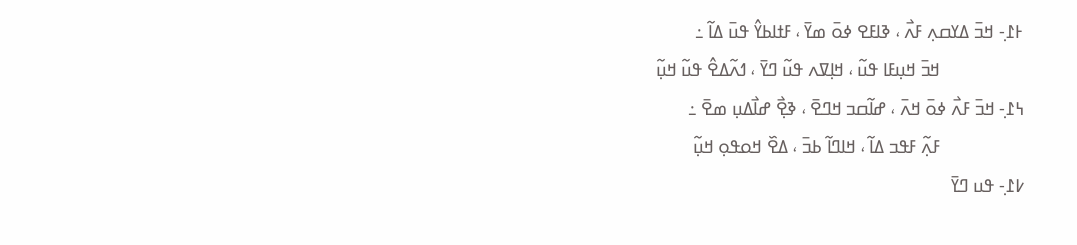߅߁߲- ߞߏ߫ ߡߌߛߍ߲ ߓߍ߯ ، ߢߊߓߐ ߦߋ߫ ߘߌ߫ ، ߓߙߊߕߌ߮ ߟߎ߫ ߡߊ߬ ߸
                  ߞߏ߫ ߞߎ߲ߓߊ ߟߎ߬ ، ߞߊ߲ߜߍ ߟߎ߬ ߣߌ߫ ، ߗߍ߬ߡߐ߮ ߟߎ߬ ߞߎ߲߬
߆߁߲- ߞߏ߫ ߓߍ߯ ߦߋ߫ ߞߍ߫ ، ߝߊ߬ߛߏ ߞߣߐ߫ ، ߢߐ߲߯ ߝߊ߯ߡߎ߲ ߘߐ߫ ߸
                  ߓߍ߲߬ ߓߟߏ ߡߊ߬ ، ߞߊߣߊ߬ ߕߏ߫ ، ߡߐ߰ ߞߋߟߋ߲ ߞߎ߲߬
߇߁߲- ߟߎ ߣߌ߫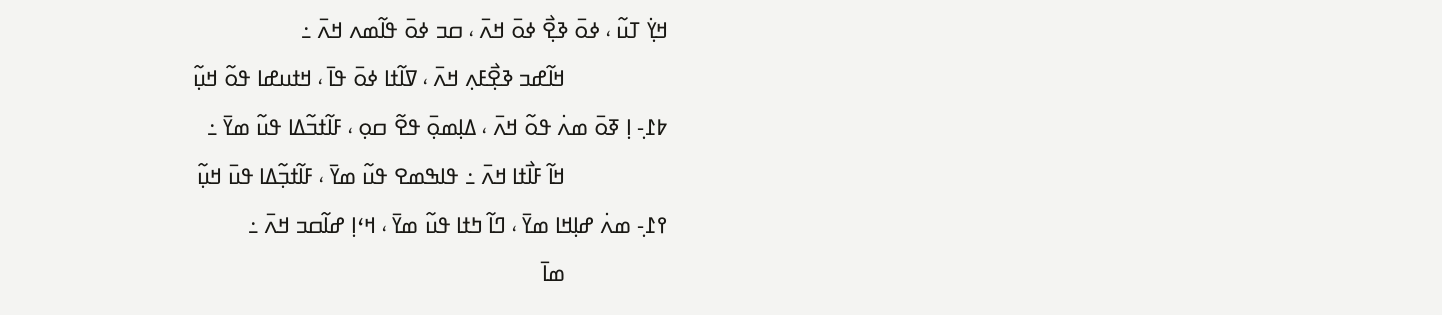ߞߌ߲߭ ߠߎ߬ ، ߦߋ߫ ߢߐ߲߯ ߦߋ߫ ߞߍ߫ ، ߛߏ ߦߋ߫ ߟߊ߬ߘߍ ߞߍ߫ ߸
                  ߞߊ߬ߝߏ ߢߐ߲߯ߓߍ߲ ߞߍ߫ ، ߜߊ߬ߙߊ ߦߋ߫ ߟߊ߫ ، ߞߙߎߝߊ ߟߋ߬ ߞߎ߲߬
߈߁߲- ߊ߲ ߧߋ߫ ߘߍ߭ ߟߋ߬ ߞߍ߫ ، ߡߊ߲ߘߋ߲߫ ߟߐ߬ ߛߋ߲ ، ߓߊ߬ߙߏ߬ߡߊ ߟߎ߬ ߘߌ߫ ߸
                  ߞߊ߬ ߓߊ߯ߙߊ ߞߍ߫ ߸ ߟߊߒߘߐ ߟߎ߬ ߘߌ߫ ، ߓߊ߬ߙߏ߲߬ߡߊ ߟߎ߫ ߞߎ߲߬
߉߁߲- ߘߍ߭ ߝߊ߲ߞߊ ߘߌ߫ ، ߣߊ߬ ߤߙߊ ߟߎ߬ ߘߌ߫ ، ߞߵߊ߲ ߝߊ߬ߛߏ ߞߍ߫ ߸
                  ߘߊ߫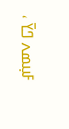ߓߎ߲ߘߍ ߣߌ߫ ،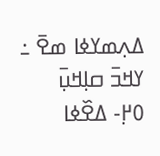ߡߍ߲ߘߌߦߊ ߘߐ߫ ߸ ߌߞߏ߫ ߛߊ߲ߞߎ߲߫
߀߂߲- ߡߐ߰ߦߊ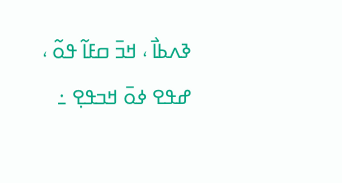ߢߍߕߊ߯ ، ߞߏ߫ ߛߓߊ߬ ߟߋ߬ ، ߝߟߐ ߦߋ߫ ߞߏߟߐ߲ ߸